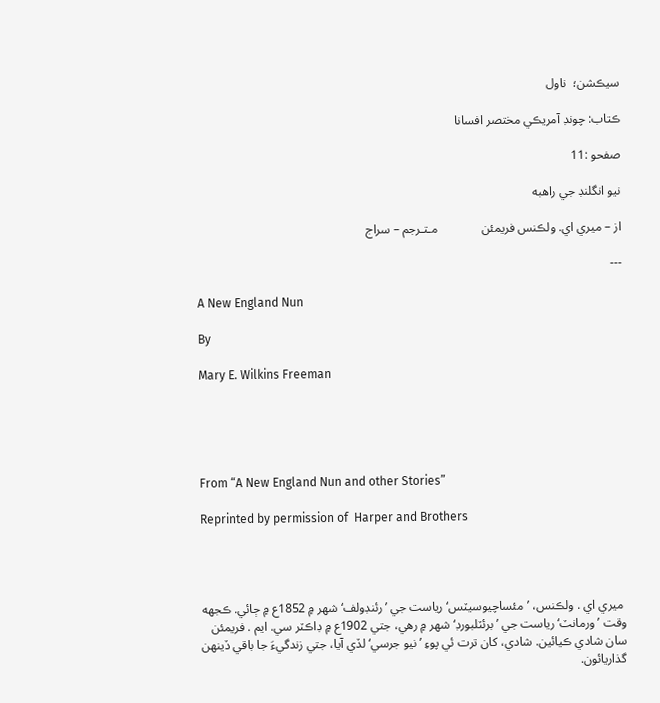سيڪشن؛  ناول

ڪتاب: چونڊ آمريڪي مختصر افسانا

صفحو :11

نيو انگلنڊ جي راهبه

از – ميري اي. ولڪنس فريمئن              مـتـرجم – سراج

---

A New England Nun

By

Mary E. Wilkins Freeman





From “A New England Nun and other Stories”

Reprinted by permission of  Harper and Brothers




 ميري اي . ولڪنس، ’مئساچيوسيٽس‘ رياست جي ’رئنڊولف‘ شهر ۾ 1852ع ۾ ڄائي. ڪجهه وقت ’ورمانٽ‘ رياست جي ’برئٽلبورڊ‘ شهر ۾ رهي، جتي 1902ع ۾ ڊاڪٽر سي. ايم . فريمئن سان شادي ڪيائين. شادي، کان ترت ئي پوءِ ’نيو جرسي‘ لڏي آيا، جتي زندگيءَ جا باقي ڏينهن گذاريائون.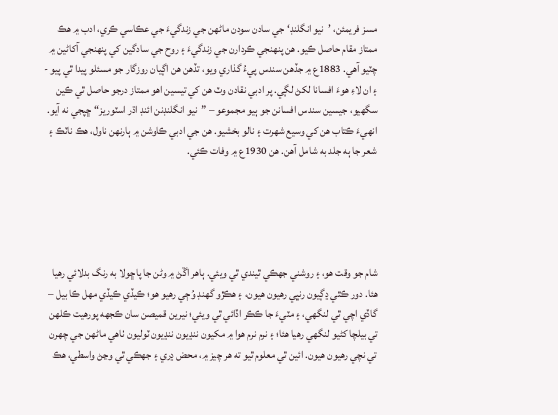مسز فريمئن، ’نيو انگلنڊ‘ جي سادن سودن ماڻهن جي زندگيءَ جي عڪاسي ڪري، ادب ۾ هڪ ممتاز مقام حاصل ڪيو. هن پنهنجي ڪردارن جي زندگيءَ ۽ روح جي سادگين کي پنهنجي آکاڻين ۾ چٽيو آهي. 1883ع ۾ جڏهن سندس پيءُ گذاري ويو، تڏهن هن اڳيان روزگار جو مسئلو پيدا ٿي پيو - ۽ ان لاءِ هوءَ افسانا لکڻ لڳي. پر ادبي نقادن وٽ هن کي تيسين اهو ممتاز درجو حاصل ٿي ڪين سگهيو، جيسين سندس افسانن جو ٻيو مجموعو – ”نيو انگلنڊنن ائنڊ اڌر اسٽوريز“ ڇپجي نه آيو. انهيءَ ڪتاب هن کي وسيع شهرت ۽ نالو بخشيو. هن جي ادبي ڪاوشن ۾ ٻارنهن ناول، هڪ ناٽڪ ۽ شعر جا ٻه جلد به شامل آهن. هن 1930ع ۾ وفات ڪئي.





شام جو وقت هو، ۽ روشني جهڪي ٿيندي ٿي ويئي. ٻاهر اڱڻ ۾ وڻن جا پاڇولا به رنگ بدلائي رهيا هئا. دور ڪٿي ڍڳيون رنڀي رهيون هيون، ۽ هڪڙو گهنڊ وُڄي رهيو هو؛ ڪيڏي ڪيڏي مهل ڪا بيل – گاڏي اچي ٿي لنگهي، ۽ مٽيءَ جا ڪڪر اڏائي ٿي ويئي؛ نيرين قميصن سان ڪجهه پورهيت ڪلهن تي بيلچا کڻيو لنگهي رهيا هئا؛ ۽ نرم نرم هوا ۾ مکيون ننڍيون ننڍيون ٽوليون ٺاهي ماڻهن جي چهرن تي نچي رهيون هيون. ائين ٿي معلوم ٿيو ته هر چيز ۾، محض ڍري ۽ جهڪي ٿي وڃڻ واسطي، هڪ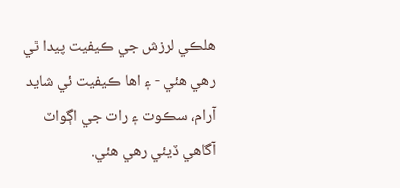هلڪي لرزش جي ڪيفيت پيدا ٿي رهي هئي - ۽ اها ڪيفيت ئي شايد آرام، سڪوت ۽ رات جي اڳواٽ آگاهي ڏيئي رهي هئي.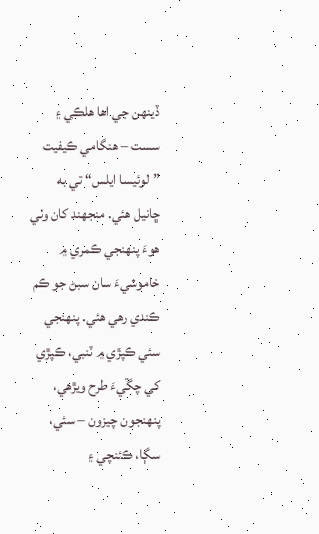ڏينهن جي اها هلڪي ۽ سست – هنگامي ڪيفيت ”لوئيسا ايلس“ تي به ڇانيل هئي. منجهند کان وٺي هوءَ پنهنجي ڪمري ۾ خاموشيءَ سان سبڻ جو ڪم ڪندي رهي هئي. پنهنجي سئي ڪپڙي ۾ ٽنبي، ڪپڙي کي چڱيءَ طرح ويڙهي، پنهنجون چيزون – سئي، سڳا، ڪئنچي ۽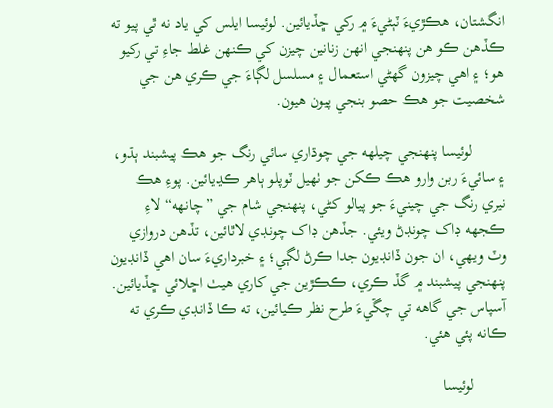انگشتان، هڪڙيءَ ٽٻڻيءَ ۾ رکي ڇڏيائين. لوئيسا ايلس کي ياد نه ٿي پيو ته ڪڏهن ڪو هن پنهنجي انهن زنانين چيزن کي ڪنهن غلط جاءِ تي رکيو هو؛ ۽ اهي چيزون گهڻي استعمال ۽ مسلسل لڳاءَ جي ڪري هن جي شخصيت جو هڪ حصو بنجي پيون هيون.

        لوئيسا پنهنجي چيلهه جي چوڌاري سائي رنگ جو هڪ پيشبند ٻڌو، ۽ سائيءَ ربن وارو هڪ ڪکن جو ٺهيل ٽوپلو ٻاهر ڪڍيائين. پوءِ هڪ نيري رنگ جي چينيءَ جو پيالو کڻي، پنهنجي شام جي ”چانهه“ لاءِ ڪجهه ڊاک چونڊڻ ويئي. جڏهن ڊاک چونڊي لاٿائين، تڏهن دروازي وٽ ويهي، ان جون ڏانڊيون جدا ڪرڻ لڳي؛ ۽ خبرداريءَ سان اهي ڏانڊيون پنهنجي پيشبند ۾ گڏ ڪري، ڪڪڙين جي کاري هيٺ اڇلائي ڇڏيائين. آسپاس جي گاهه تي چڱيءَ طرح نظر ڪيائين، ته ڪا ڏانڊي ڪري ته ڪانه پئي هئي.

        لوئيسا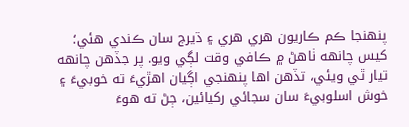پنهنجا ڪم ڪاريون هري هري ۽ ڌيرج سان ڪندي هئي؛ کيس چانهه ٺاهڻ ۾ ڪافي وقت لڳي ويو. پر جڏهن چانهه تيار ٿي ويئي، تڏهن اها پنهنجي اڳيان اهڙيءَ ته خوبيءَ ۽ خوش اسلوبيءَ سان سجائي رکيائين، ڄڻ ته هوءَ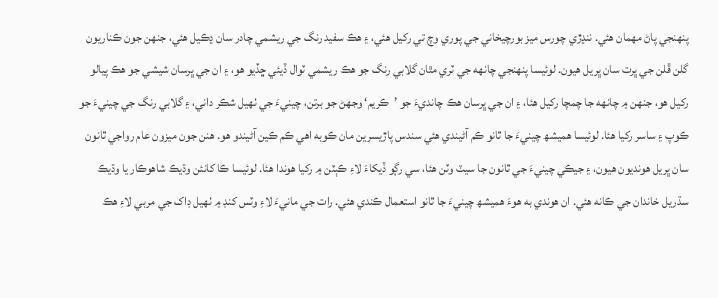پنهنجي پاڻ مهمان هئي. ننڍڙي چورس ميز بورچيخاني جي پوري وچ تي رکيل هئي، ۽ هڪ سفيد رنگ جي ريشمي چادر سان ڍڪيل هئي، جنهن جون ڪناريون گلن ڦلن جي ڀرت سان ڀريل هيون. لوئيسا پنهنجي چانهه جي ٽري مٿان گلابي رنگ جو هڪ ريشمي ٽوال ڏيئي ڇڏيو هو، ۽ ان جي ڀرسان شيشي جو هڪ پيالو رکيل هو، جنهن ۾ چانهه جا چمچا رکيل هئا، ۽ ان جي ڀرسان هڪ چانديءَ جو ’ڪريم‘ وجهڻ جو برتن، چينيءَ جي ٺهيل شڪر داني، ۽ گلابي رنگ جي چينيءَ جو ڪوپ ۽ ساسر رکيا هئا. لوئيسا هميشھ چينيءَ جا ٿانو ڪم آڻيندي هئي سندس پاڙيسرين مان ڪوبه اهي ڪم ڪين آڻيندو هو. هنن جون ميزون عام رواجي ٿانون سان ڀريل هونديون هيون، ۽ جيڪي چينيءَ جي ٿانون جا سيٽ وٽن هئا، سي رڳو ڏيکاءَ لاءِ ڪٻٽن ۾ رکيا هوندا هئا. لوئيسا ڪا کانئن وڌيڪ شاهوڪار يا وڌيڪ سڌريل خاندان جي ڪانه هئي. ان هوندي به هوءَ هميشھ چينيءَ جا ٿانو استعمال ڪندي هئي. رات جي مانيءَ لاءِ وٽس کنڊ ۾ ٺهيل ڊاک جي مربي لاءِ هڪ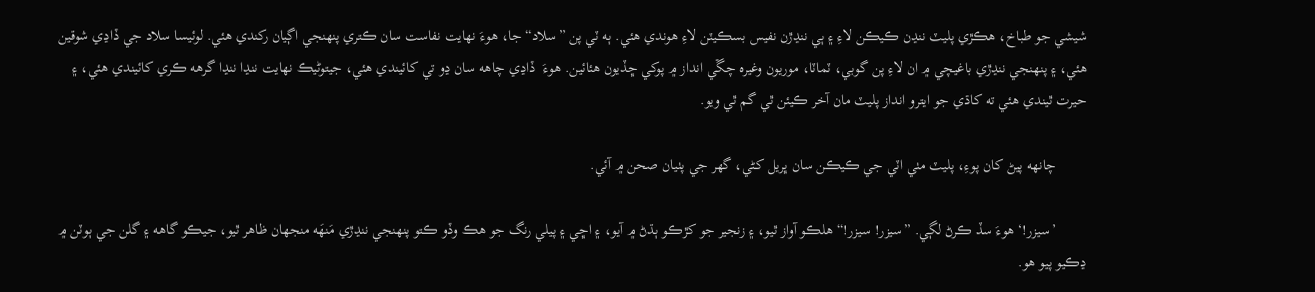شيشي جو طباخ، هڪڙي پليٽ ننڍن ڪيڪن لاءِ ۽ ٻي ننڍڙن نفيس بسڪيٽن لاءِ هوندي هئي. ٻه ٽي پن ”سلاد“ جا، هوءَ نهايت نفاست سان ڪتري پنهنجي اڳيان رکندي هئي. لوئيسا سلاد جي ڏاڍي شوقين هئي، ۽ پنهنجي ننڍڙي باغيچي ۾ ان لاءِ پن گوبي، ٽماٽا، موريون وغيره چڱي انداز ۾ پوکي ڇڏيون هئائين. هوءَ  ڏاڍي چاهه سان ڍو تي کائيندي هئي، جيتوڻيڪ نهايت ننڍا ننڍا گرهه ڪري کائيندي هئي، ۽ حيرت ٿيندي هئي ته کاڌي جو ايترو انداز پليٽ مان آخر ڪيئن ٿي گم ٿي ويو.

        چانهه پيڻ کان پوءِ، پليٽ مٺي اٽي جي ڪيڪن سان ڀريل کڻي، گهر جي پٺيان صحن ۾ آئي.

        ’سيزر!‘ هوءَ سڏ ڪرڻ لڳي. ”سيزر! سيزر!“ هلڪو آواز ٿيو، ۽ زنجير جو کڙڪو ٻڌڻ ۾ آيو، ۽ اڇي ۽ پيلي رنگ جو هڪ وڏو ڪتو پنهنجي ننڍڙي مَنهَه منجهان ظاهر ٿيو، جيڪو گاهه ۽ گلن جي ٻوٽن ۾ ڍڪيو پيو هو.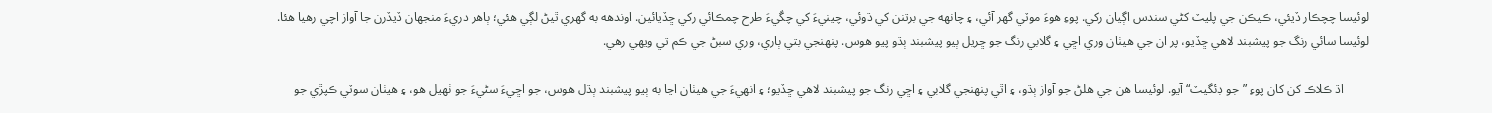لوئيسا چچڪار ڏيئي، ڪيڪن جي پليٽ کڻي سندس اڳيان رکي. پوءِ هوءَ موٽي گهر آئي، ۽ چانهه جي برتنن کي ڌوئي، چينيءَ کي چڱيءَ طرح چمڪائي رکي ڇڏيائين. اوندهه به گهري ٿيڻ لڳي هئي؛ ٻاهر دريءَ منجهان ڏيڏرن جا آواز اچي رهيا هئا. لوئيسا سائي رنگ جو پيشبند لاهي ڇڏيو، پر ان جي هيٺان وري اڇي ۽ گلابي رنگ جو ڇريل ٻيو پيشبند ٻڌو پيو هوس. پنهنجي بتي ٻاري، وري سبڻ جي ڪم تي ويهي رهي.

        اڌ ڪلاڪ کن کان پوءِ ”جو ڊئگيٽ“ آيو. لوئيسا هن جي هلڻ جو آواز ٻڌو، ۽ اٿي پنهنجي گلابي ۽ اڇي رنگ جو پيشبند لاهي ڇڏيو؛ ۽ انهيءَ جي هيٺان اڃا به ٻيو پيشبند ٻڌل هوس، جو اڇيءَ سڻيءَ جو ٺهيل هو، ۽ هيٺان سوٽي ڪپڙي جو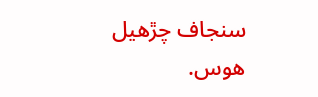سنجاف چڙهيل هوس.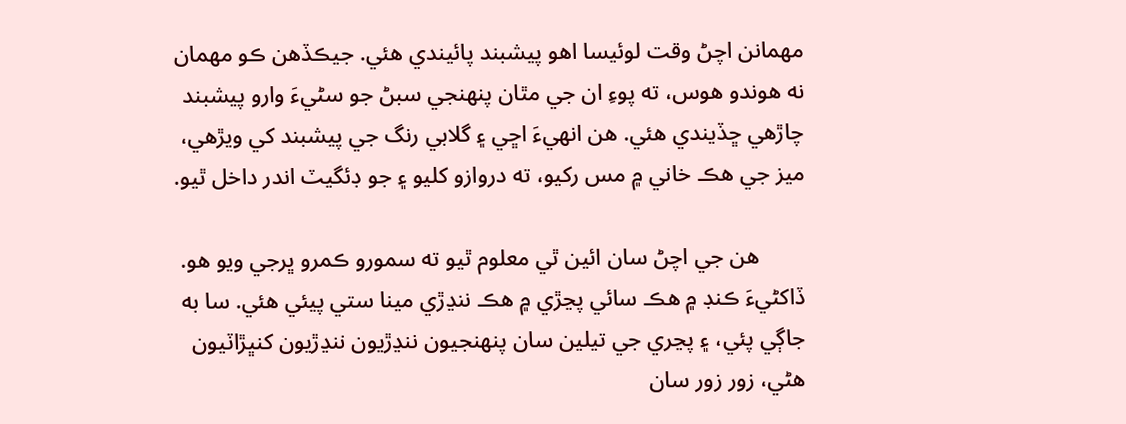مهمانن اچڻ وقت لوئيسا اهو پيشبند پائيندي هئي. جيڪڏهن ڪو مهمان نه هوندو هوس، ته پوءِ ان جي مٿان پنهنجي سبڻ جو سڻيءَ وارو پيشبند چاڙهي ڇڏيندي هئي. هن انهيءَ اڇي ۽ گلابي رنگ جي پيشبند کي ويڙهي، ميز جي هڪ خاني ۾ مس رکيو، ته دروازو کليو ۽ جو ڊئگيٽ اندر داخل ٿيو.

        هن جي اچڻ سان ائين ٿي معلوم ٿيو ته سمورو ڪمرو ڀرجي ويو هو. ڏاکڻيءَ ڪنڊ ۾ هڪ سائي پڃڙي ۾ هڪ ننڍڙي مينا ستي پيئي هئي. سا به جاڳي پئي، ۽ پڃري جي تيلين سان پنهنجيون ننڍڙيون ننڍڙيون کنڀڙاٽيون هڻي، زور زور سان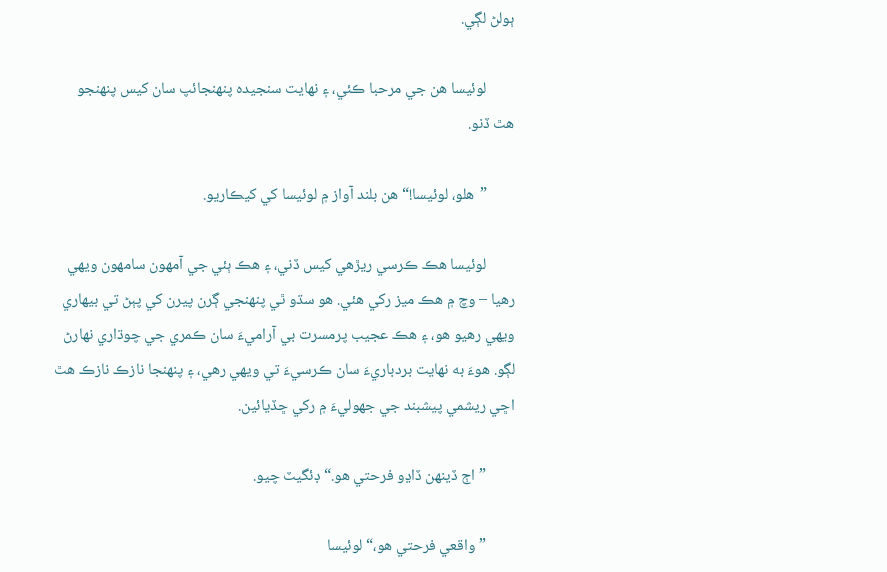ٻولڻ لڳي.

        لوئيسا هن جي مرحبا ڪئي، ۽ نهايت سنجيده پنهنجائپ سان کيس پنهنجو هٿ ڏنو.

        ”هلو، لوئيسا!“ هن بلند آواز ۾ لوئيسا کي کيڪاريو.

        لوئيسا هڪ ڪرسي ريڙهي کيس ڏني، ۽ هڪ ٻئي جي آمهون سامهون ويهي رهيا – وچ ۾ هڪ ميز رکي هئي. هو سڌو ٿي پنهنجي ڳرن پيرن کي پٻڻ تي بيهاري ويهي رهيو هو، ۽ هڪ عجيب پرمسرت بي آراميءَ سان ڪمري جي چوڌاري نهارڻ لڳو. هوءَ به نهايت بردباريءَ سان ڪرسيءَ تي ويهي رهي، ۽ پنهنجا نازڪ نازڪ هٿ اڇي ريشمي پيشبند جي جهوليءَ ۾ رکي ڇڏيائين.

        ”اڄ ڏينهن ڏاڍو فرحتي هو.“ ڊئگيٽ چيو.

        ”واقعي فرحتي هو،“ لوئيسا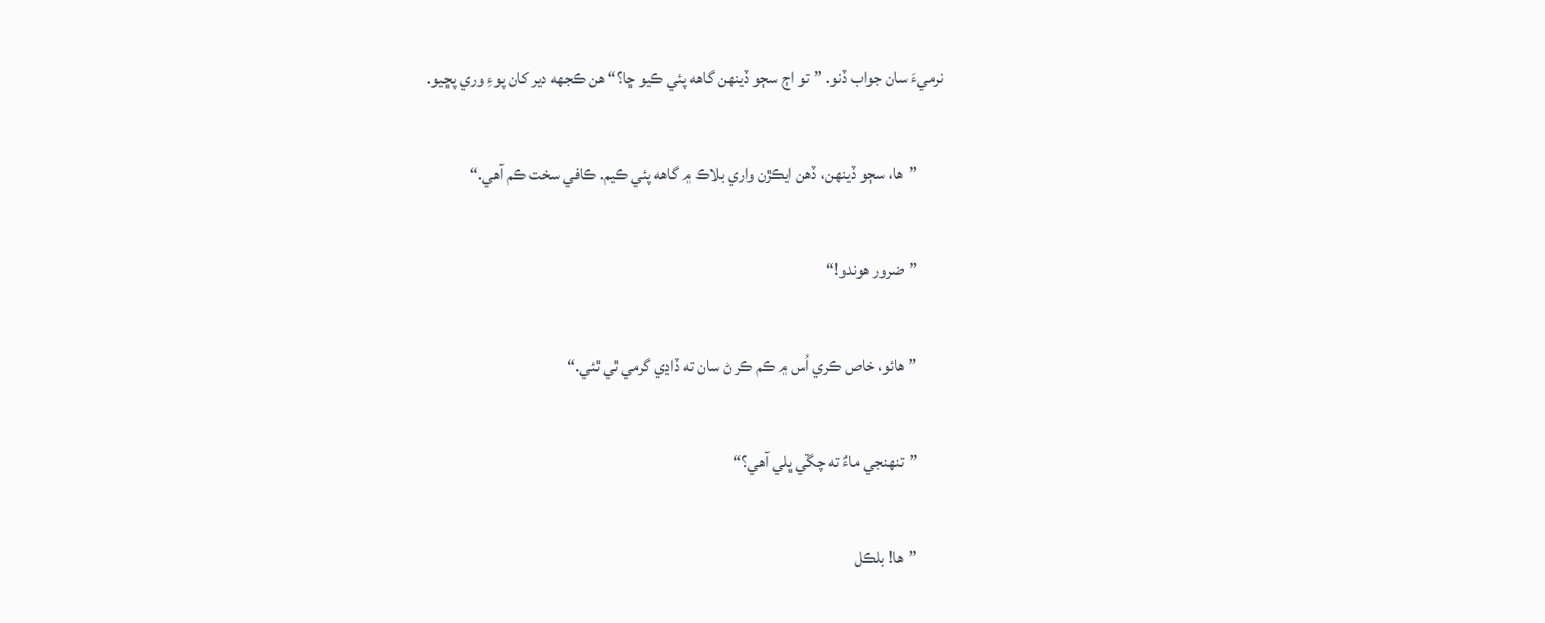نرميءَ سان جواب ڏنو. ”تو اڄ سڄو ڏينهن گاهه پئي ڪيو ڇا؟“ هن ڪجهه دير کان پوءِ وري پڇيو.

        ”ها، سڄو ڏينهن، ڏهن ايڪڙن واري بلاڪ ۾ گاهه پئي ڪيم. ڪافي سخت ڪم آهي.“

        ”ضرور هوندو!“

        ”هائو، خاص ڪري اُس ۾ ڪم ڪر ڻ سان ته ڏاڍي گرمي ٿي ٿئي.“

        ”تنهنجي ماءٌ ته چڱي ڀلي آهي؟“

        ”ها! بلڪل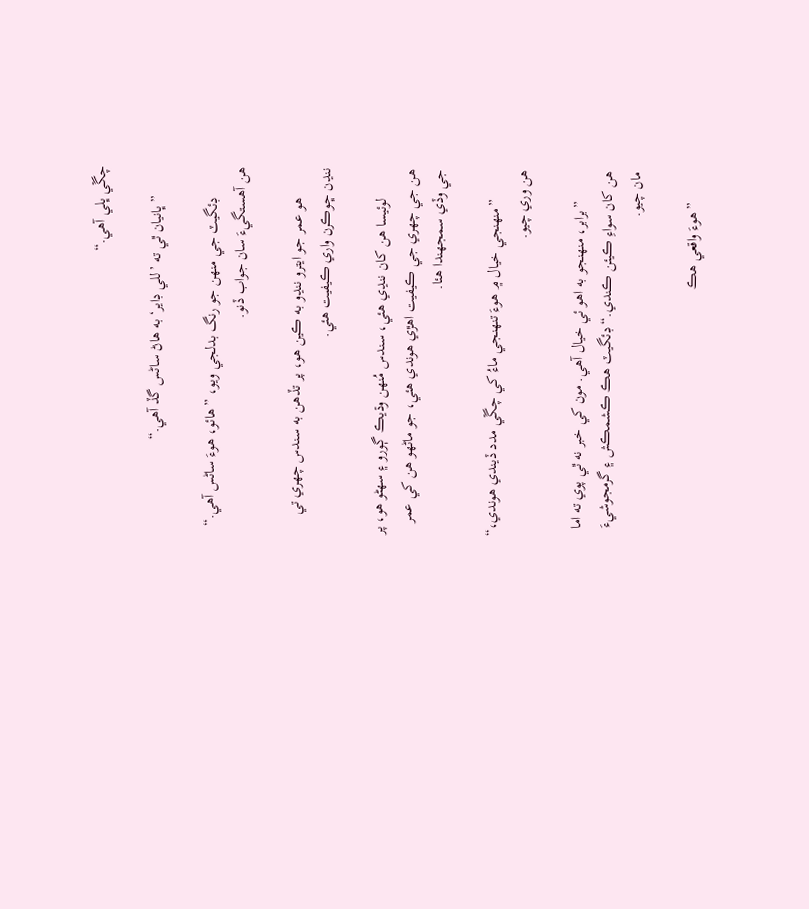چڱي ڀلي آهي.“

        ”ڀانيان ٿي ته ’للي ڊاير‘ به هاڻ ساڻس گڏ آهي.“

        ڊئگيٽ جي منهن جو رنگ بدلجي ويو، ”هائو، هوءَ ساڻس آهي.“ هن آهستگيءَ سان جواب ڏنو.

        هو عمر جو ايترو ننڍو به ڪين هو، پر تڏهن به سندس چهري تي ننڍن ڇوڪرن واري ڪيفيت هئي.

        لوئيسا هن کان ننڍي هئي، سندس مُنهن وڌيڪ ڳورو ۽ سهڻو هو، پر هن جي چهري جي ڪيفيت اهڙي هوندي هئي، جو ماڻهو هن کي عمر جي وڏي سمجهندا هئا.

        ”منهنجي خيال ۾ هوءَ تنهنجي ماءُ کي چڱي مدد ڏيندي هوندي،“ هن وري چيو.

        ”برابر، منهنجو به اهو ئي خيال آهي. مون کي خبر نه ٿي پوي ته اما هن کان سواءِ ڪيئن ڪندي.“ ڊئگيٽ هڪ ڪشمڪش ۽ گرمجوشيءَ مان چيو.

        ”هوءَ واقعي هڪ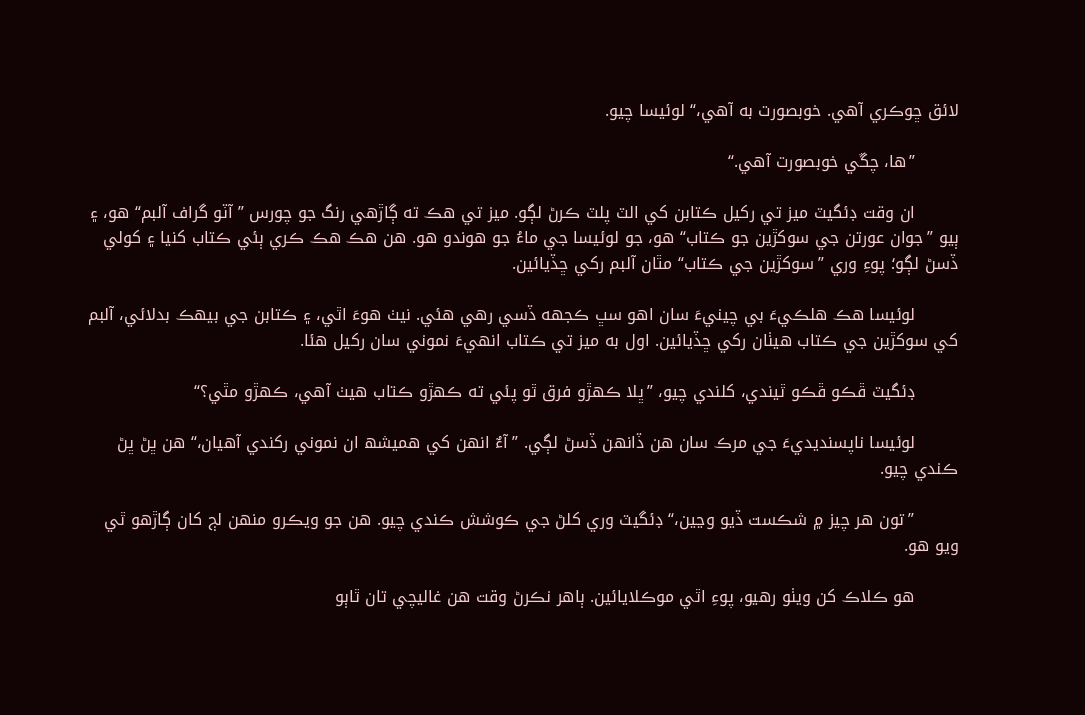لائق ڇوڪري آهي. خوبصورت به آهي،“ لوئيسا چيو.

        ”ها، چڱي خوبصورت آهي.“

        ان وقت ڊئگيٽ ميز تي رکيل ڪتابن کي الٽ پلٽ ڪرڻ لڳو. ميز تي هڪ ته ڳاڙهي رنگ جو چورس ”آٽو گراف آلبم“ هو، ۽ ٻيو ”جوان عورتن جي سوکڙين جو ڪتاب“ هو، جو لوئيسا جي ماءُ جو هوندو هو. هن هڪ هڪ ڪري ٻئي ڪتاب کنيا ۽ کولي ڏسڻ لڳو؛ پوءِ وري ”سوکڙين جي ڪتاب“ مٿان آلبم رکي ڇڏيائين.

        لوئيسا هڪ هلڪيءَ بي چينيءَ سان اهو سڀ ڪجهه ڏسي رهي هئي. نيٺ هوءَ اٿي، ۽ ڪتابن جي بيهڪ بدلائي، آلبم کي سوکڙين جي ڪتاب هيٺان رکي ڇڏيائين. اول به ميز تي ڪتاب انهيءَ نموني سان رکيل هئا.

        ڊئگيٽ ڦڪو ڦڪو ٿيندي، کلندي چيو، ”ڀلا ڪهڙو فرق ٿو پئي ته ڪهڙو ڪتاب هيٺ آهي، ڪهڙو مٿي؟“

        لوئيسا ناپسنديديءَ جي مرڪ سان هن ڏانهن ڏسڻ لڳي. ”آءٌ انهن کي هميشھ ان نموني رکندي آهيان،“ هن ڀڻ ڀڻ ڪندي چيو.

        ”تون هر چيز ۾ شڪست ڏيو وڃين،“ ڊئگيٽ وري کلڻ جي ڪوشش ڪندي چيو. هن جو ويڪرو منهن لڄ کان ڳاڙهو ٿي ويو هو.

        هو ڪلاڪ کن ويٺو رهيو، پوءِ اٿي موڪلايائين. ٻاهر نڪرڻ وقت هن غاليچي تان ٿاٻو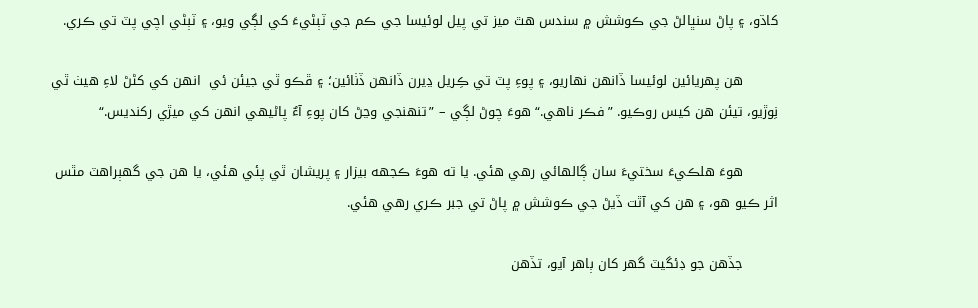کاڌو، ۽ پاڻ سنڀالڻ جي ڪوشش ۾ سندس هٿ ميز تي پيل لوئيسا جي ڪم جي ٽٻڻيءَ کي لڳي ويو، ۽ ٽٻڻي اچي پٽ تي ڪري.

        هن پهريائين لوئيسا ڏانهن نهاريو، ۽ پوءِ پٽ تي ڪِريل ڍيرن ڏانهن ڏٺائين؛ ۽ ڦڪو ٿي جيئن ئي  انهن کي کڻڻ لاءِ هيٺ ٿي نِوڙيو، تيئن هن کيس روڪيو. ”فڪر ناهي.“ هوءَ چوڻ لڳي – ”تنهنجي وڃڻ کان پوءِ آءٌ پاڻيهي انهن کي ميڙي رکنديس.“

        هوءَ هلڪيءَ سختيءَ سان ڳالهائي رهي هئي. يا ته هوءَ ڪجهه بيزار ۽ پريشان ٿي پئي هئي، يا هن جي گهٻراهٽ مٿس اثر ڪيو هو، ۽ هن کي آٿت ڏيڻ جي ڪوشش ۾ پاڻ تي جبر ڪري رهي هئي.

        جڏهن جو ڊئگيٽ گهر کان ٻاهر آيو، تڏهن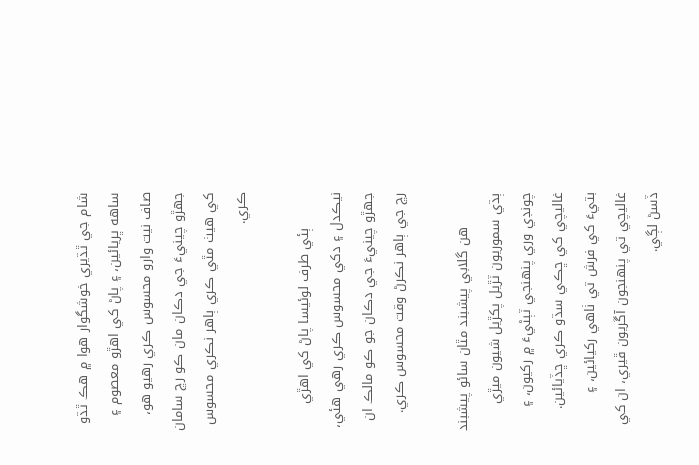شام جي ٿڌيري خوشگوار هوا ۾ هڪ ٿڌو ساهه ڀريائين، ۽ پاڻ کي اهڙو معصوم ۽ صاف نيت وارو محسوس ڪري رهيو هو، جهڙو چينيءَ جي دڪان مان ڪو رڇ سامان کي هيٺ مٿي ڪري ٻاهر نڪري محسوس ڪري.

        ٻئي طرف لوئيسا پاڻ کي اهڙي نيڪدل ۽ دکي محسوس ڪري رهي هئي، جهڙو چينيءَ جي دڪان جو ڪو مالڪ ان رڇ جي ٻاهر نڪرڻ وقت محسوس ڪري.

        هن گلابي پيشبند مٿان سائو پيشبند ٻڌي سموريون ٽڙيل پکڙيل شيون ميڙي چونڊي وري پنهنجي ٽٻڻيءَ ۾ رکيون، ۽ غاليچي کي ڇڪي سڌو ڪري ڇڏيائين. بتيءَ کي فرش تي ٺاهي رکيائين، ۽ غاليچي تي پنهنجون آڱريون ڦيري، ان کي ڏسڻ لڳي.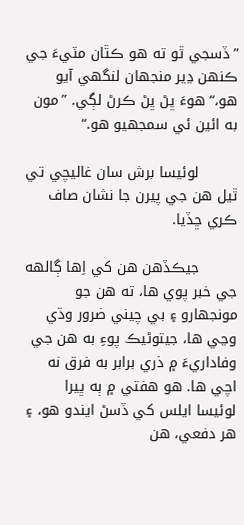”ڏسجي ٿو ته هو ڪٿان مٽيءَ جي ڪنهن ڍير منجهان لنگهي آيو هو،“ هوءَ ڀڻ ڀڻ ڪرڻ لڳي. ”مون به ائين ئي سمجهيو هو.“

        لوئيسا برش سان غاليچي تي ٿيل هن جي پيرن جا نشان صاف ڪري ڇڏيا.

        جيڪڏهن هن کي اِها ڳالهه جي خبر پوي ها، ته هن جو مونجهارو ۽ بي چيني ضرور وڌي وڃي ها، جيتوڻيڪ پوءِ به هن جي وفاداريءَ ۾ ذري برابر به فرق نه اچي ها. هو هفتي ۾ ٻه ڀيرا لوئيسا ايلس کي ڏسڻ ايندو هو، ۽ هر دفعي، هن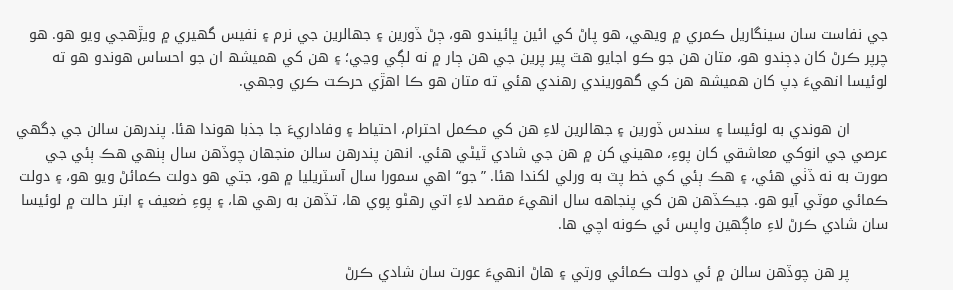جي نفاست سان سينگاريل ڪمري ۾ ويهي، هو پاڻ کي ائين ڀائيندو هو، ڄڻ ڏورين ۽ جهالرين جي نرم ۽ نفيس گهيري ۾ ويڙهجي ويو هو. هو چرپر ڪرڻ کان ڊڄندو هو، متان هن جو ڪو اجايو هٿ پير پرين جي هن ڄار ۾ نه لڳي وڃي؛ ۽ هن کي هميشھ ان جو احساس هوندو هو ته لوئيسا انهيءَ ڊپ کان هميشھ هن کي گهوريندي رهندي هئي ته متان هو ڪا اهڙي حرڪت ڪري وجهي.

        ان هوندي به لوئيسا ۽ سندس ڏورين ۽ جهالرين لاءِ هن کي مڪمل احترام، احتياط ۽ وفاداريءَ جا جذبا هوندا هئا. پندرهن سالن جي ڊگهي عرصي جي انوکي معاشقي کان پوءِ، مهيني کن ۾ هن جي شادي ٿيڻي هئي. انهن پندرهن سالن منجهان چوڏهن سال ٻنهي هڪ ٻئي جي صورت به نه ڏٺي هئي، ۽ هڪ ٻئي کي خط پٽ به ورلي لکندا هئا. ”جو“ اهي سمورا سال آسٽريليا ۾ هو، جتي هو دولت ڪمائڻ ويو هو، ۽ دولت ڪمائي موٽي آيو هو. جيڪڏهن هن کي پنجاهه سال انهيءَ مقصد لاءِ اتي رهڻو پوي ها، تڏهن به رهي ها، ۽ پوءِ ضعيف ۽ ابتر حالت ۾ لوئيسا سان شادي ڪرڻ لاءِ ماڳهين واپس ئي ڪونه اچي ها.

        پر هن چوڏهن سالن ۾ ئي دولت ڪمائي ورتي ۽ هاڻ انهيءَ عورت سان شادي ڪرڻ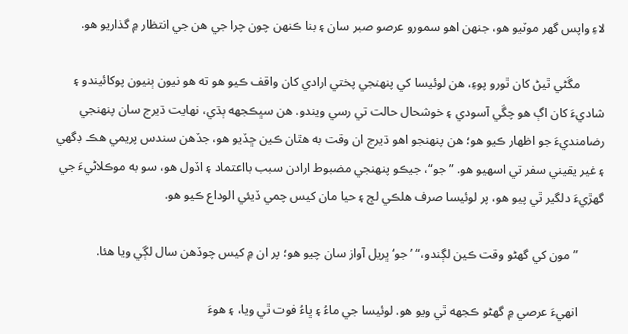لاءِ واپس گهر موٽيو هو، جنهن اهو سمورو عرصو صبر سان ۽ بنا ڪنهن چون چرا جي هن جي انتظار ۾ گذاريو هو.

        مڱڻي ٿيڻ کان ٿورو پوءِ، هن لوئيسا کي پنهنجي پختي ارادي کان واقف ڪيو هو ته هو نيون ٻنيون پوکائيندو ۽ شاديءَ کان اڳ هو چڱي آسودي ۽ خوشحال حالت تي رسي ويندو. هن سڀڪجهه ٻڌي، نهايت ڌيرج سان پنهنجي رضامنديءَ جو اظهار ڪيو هو؛ هن پنهنجو اهو ڌيرج ان وقت به هٿان ڪين ڇڏيو هو، جڏهن سندس پريمي هڪ ڊگهي ۽ غير يقيني سفر تي اسهيو هو. ”جو“، جيڪو پنهنجي مضبوط ارادن سبب بااعتماد ۽ اڏول هو، سو به موڪلاڻيءَ جي گهڙيءَ دلگير ٿي پيو هو، پر لوئيسا صرف هلڪي لڄ ۽ حيا مان کيس چمي ڏيئي الوداع ڪيو هو.

        ”مون کي گهڻو وقت ڪين لڳندو،“ ’جو‘ ڀريل آواز سان چيو هو؛ پر ان ۾ کيس چوڏهن سال لڳي ويا هئا.

        انهيءَ عرصي ۾ گهڻو ڪجهه ٿي ويو هو. لوئيسا جي ماءُ ۽ ڀاءُ فوت ٿي ويا، ۽ هوءَ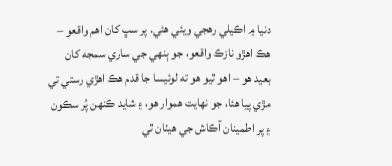دنيا ۾ اڪيلي رهجي ويئي هئي. پر سڀ کان اهم واقعو – هڪ اهڙو نازڪ واقعو، جو ٻنهي جي ساري سمجه کان بعيد هو – اهو ٿيو هو ته لوئيسا جا قدم هڪ اهڙي رستي تي مڙي پيا هئا، جو نهايت هموار هو، ۽ شايد ڪنهن پُر سڪون ۽ پر اطمينان آڪاش جي هيٺان ٿي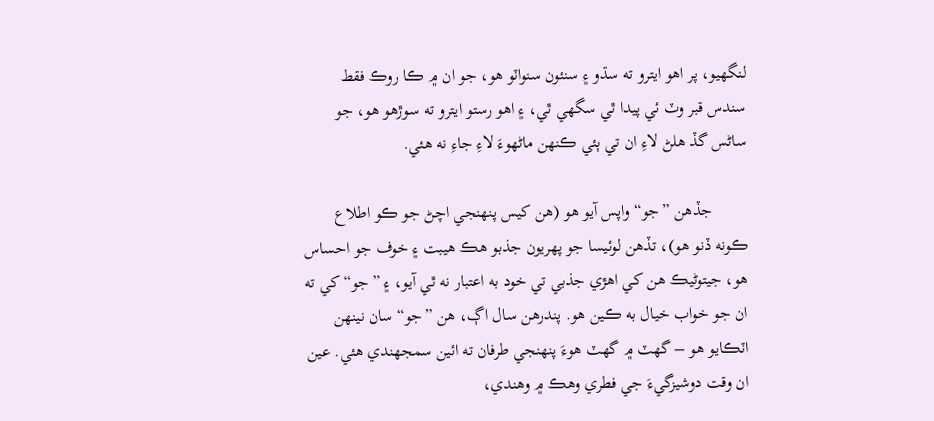لنگهيو، پر اهو ايترو ته سڌو ۽ سنئون سنواٽو هو، جو ان ۾ ڪا روڪ فقط سندس قبر وٽ ئي پيدا ٿي سگهي ٿي، ۽ اهو رستو ايترو ته سوڙهو هو، جو ساڻس گڏ هلڻ لاءِ ان تي ٻئي ڪنهن ماڻهوءَ لاءِ جاءِ نه هئي.

        جڏهن ”جو“ واپس آيو هو (هن کيس پنهنجي اچڻ جو ڪو اطلاع ڪونه ڏنو هو)، تڏهن لوئيسا جو پهريون جذبو هڪ هيبت ۽ خوف جو احساس هو، جيتوڻيڪ هن کي اهڙي جذبي تي خود به اعتبار نه ٿي آيو، ۽ ”جو“ کي ته ان جو خواب خيال به ڪين هو. پندرهن سال اڳ، هن ”جو“ سان نينهن اٽڪايو هو – گهٽ ۾ گهٽ هوءَ پنهنجي طرفان ته ائين سمجهندي هئي. عين ان وقت دوشيزگيءَ جي فطري وهڪ ۾ وهندي،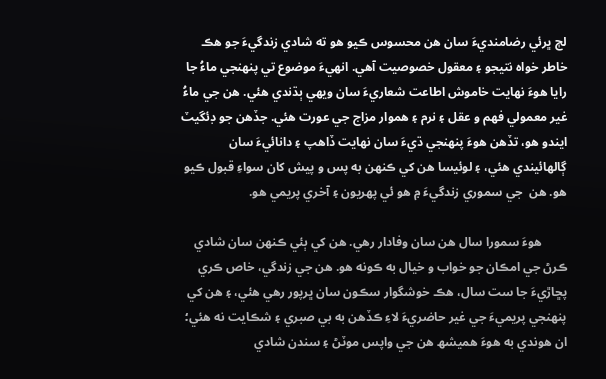لڄ ڀرئي رضامنديءَ سان هن محسوس ڪيو هو ته شادي زندگيءَ جو هڪ خاطر خواه نتيجو ۽ معقول خصوصيت آهي. انهيءَ موضوع تي پنهنجي ماءُ جا رايا هوءَ نهايت خاموش اطاعت شعاريءَ سان ويهي ٻڌندي هئي. هن جي ماءُ غير معمولي فهم و عقل ۽ نرم ۽ هموار مزاج جي عورت هئي. جڏهن جو ڊئگيٽ ايندو هو، تڏهن هوءَ پنهنجي ڌيءَ سان نهايت ڏاهپ ۽ دانائيءَ سان ڳالهائيندي هئي، ۽ لوئيسا هن کي ڪنهن به پس و پيش کان سواءِ قبول ڪيو هو. هن  جي سموري زندگيءَ ۾ هو ئي پهريون ۽ آخري پريمي هو.

        هوءَ سمورا سال هن سان وفادار رهي. هن کي ٻئي ڪنهن سان شادي ڪرڻ جي امڪان جو خواب و خيال به ڪونه هو. هن جي زندگي، خاص ڪري پڇاڙيءَ جا ست سال، هڪ خوشگوار سڪون سان ڀرپور رهي هئي، ۽ هن کي پنهنجي پريميءَ جي غير حاضريءَ لاءِ ڪڏهن به بي صبري ۽ شڪايت نه هئي؛ ان هوندي به هوءَ هميشھ هن جي واپس موٽڻ ۽ سندن شادي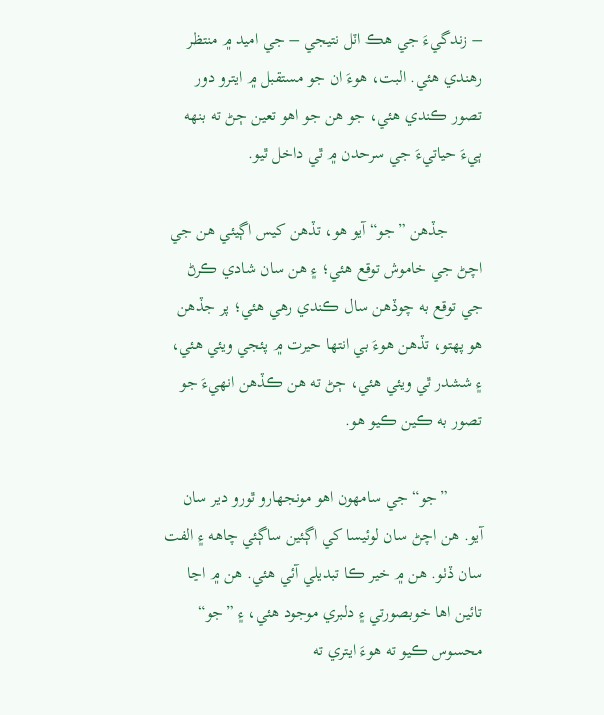– زندگيءَ جي هڪ اٽل نتيجي – جي اميد ۾ منتظر رهندي هئي. البت، هوءَ ان جو مستقبل ۾ ايترو دور تصور ڪندي هئي، جو هن جو اهو تعين ڄڻ ته بنهه ٻيءَ حياتيءَ جي سرحدن ۾ ٿي داخل ٿيو.

        جڏهن ”جو“ آيو هو، تڏهن کيس اڳيئي هن جي اچڻ جي خاموش توقع هئي؛ ۽ هن سان شادي ڪرڻ جي توقع به چوڏهن سال ڪندي رهي هئي؛ پر جڏهن هو پهتو، تڏهن هوءَ بي انتها حيرت ۾ پئجي ويئي هئي، ۽ ششدر ٿي ويئي هئي، ڄڻ ته هن ڪڏهن انهيءَ جو تصور به ڪين ڪيو هو.

        ”جو“ جي سامهون اهو مونجهارو ٿورو دير سان آيو. هن اچڻ سان لوئيسا کي اڳئين ساڳئي چاهه ۽ الفت سان ڏٺو. هن ۾ خير ڪا تبديلي آئي هئي. هن ۾ اڃا تائين اها خوبصورتي ۽ دلبري موجود هئي، ۽ ”جو“ محسوس ڪيو ته هوءَ ايتري ته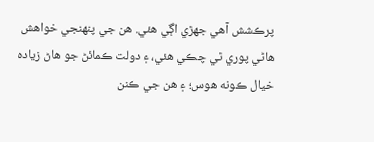پرڪشش آهي جهڙي اڳي هئي. هن جي پنهنجي خواهش هاڻي پوري ٿي چڪي هئي، ۽ دولت ڪمائڻ جو هاڻ زياده خيال ڪونه هوس؛ ۽ هن جي ڪنن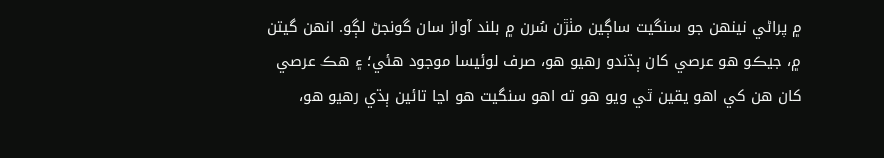۾ پراڻي نينهن جو سنگيت ساڳين مٺڙن سُرن ۾ بلند آواز سان گونجڻ لڳو. انهن گيتن ۾، جيڪو هو عرصي کان ٻڌندو رهيو هو، صرف لوئيسا موجود هئي؛ ۽ هڪ عرصي کان هن کي اهو يقين ٿي ويو هو ته اهو سنگيت هو اڃا تائين ٻڌي رهيو هو،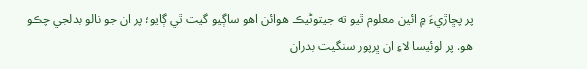پر پڇاڙيءَ ۾ ائين معلوم ٿيو ته جيتوڻيڪ هوائن اهو ساڳيو گيت ٿي ڳايو؛ پر ان جو نالو بدلجي چڪو هو. پر لوئيسا لاءِ ان ڀرپور سنگيت بدران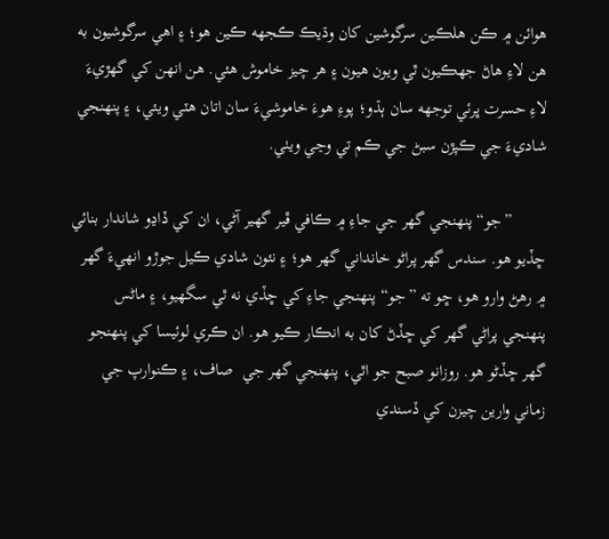هوائن ۾ ڪن هلڪين سرگوشين کان وڌيڪ ڪجهه ڪين هو؛ ۽ اهي سرگوشيون به هن لاءِ هاڻ جهڪيون ٿي ويون هيون ۽ هر چيز خاموش هئي. هن انهن کي گهڙيءَ لاءِ حسرت ڀرئي توجهه سان ٻڌو؛ پوءِ هوءَ خاموشيءَ سان اتان هٽي ويئي، ۽ پنهنجي شاديءَ جي ڪپڙن سبڻ جي ڪم تي وڃي ويٺي.

        ”جو“ پنهنجي گهر جي جاءِ ۾ ڪافي ڦير گهير آڻي، ان کي ڏاڍو شاندار بنائي ڇڏيو هو. سندس گهر پراڻو خانداني گهر هو؛ ۽ نئون شادي ڪيل جوڙو انهيءَ گهر ۾ رهڻ وارو هو، ڇو ته ”جو“ پنهنجي جاءِ کي ڇڏي نه ٿي سگهيو، ۽ ماڻس پنهنجي پراڻي گهر کي ڇڏڻ کان به انڪار ڪيو هو. ان ڪري لوئيسا کي پنهنجو گهر ڇڏڻو هو. روزانو صبح جو اٿي، پنهنجي گهر جي  صاف، ۽ ڪنوارپ جي زماني وارين چيزن کي ڏسندي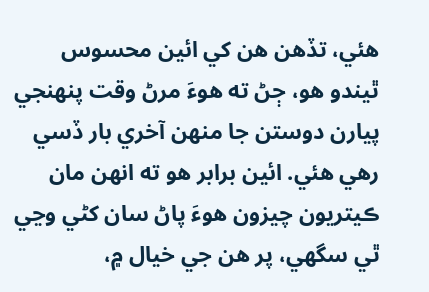هئي، تڏهن هن کي ائين محسوس ٿيندو هو، ڄڻ ته هوءَ مرڻ وقت پنهنجي پيارن دوستن جا منهن آخري بار ڏسي رهي هئي. ائين برابر هو ته انهن مان ڪيتريون چيزون هوءَ پاڻ سان کڻي وڃي ٿي سگهي، پر هن جي خيال ۾،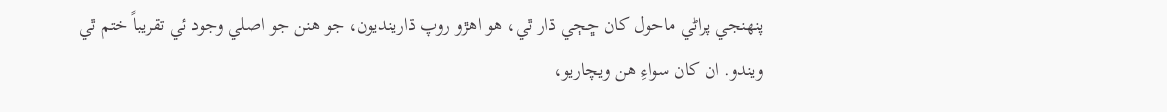پنهنجي پراڻي ماحول کان ڇڄي ڌار ٿي، هو اهڙو روپ ڌارينديون، جو هنن جو اصلي وجود ئي تقريباً ختم ٿي ويندو. ان کان سواءِ هن ويچاريو،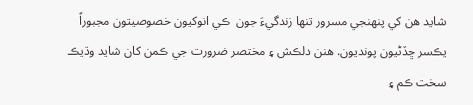شايد هن کي پنهنجي مسرور تنها زندگيءَ جون  ڪي انوکيون خصوصيتون مجبوراً يڪسر ڇڏڻيون پونديون. هنن دلڪش ۽ مختصر ضرورت جي ڪمن کان شايد وڌيڪ سخت ڪم ۽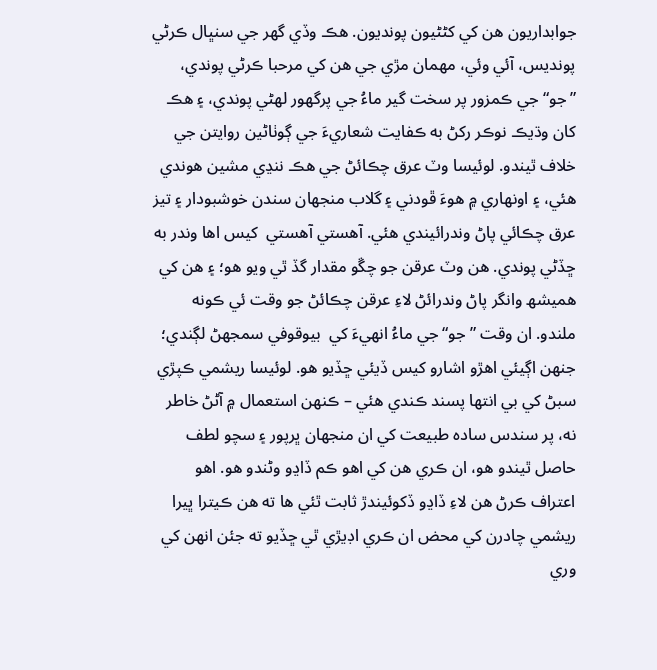جوابداريون هن کي کڻڻيون پونديون. هڪ وڏي گهر جي سنڀال ڪرڻي پونديس، آئي وئي، مهمان مڙي جي هن کي مرحبا ڪرڻي پوندي، ”جو“ جي ڪمزور پر سخت گير ماءُ جي پرگهور لهڻي پوندي، ۽ هڪ کان وڌيڪ نوڪر رکڻ به ڪفايت شعاريءَ جي ڳوٺاڻين روايتن جي خلاف ٿيندو. لوئيسا وٽ عرق چڪائڻ جي هڪ ننڍي مشين هوندي هئي، ۽ اونهاري ۾ هوءَ ڦودني ۽ گلاب منجهان سندن خوشبودار ۽ تيز عرق چڪائي پاڻ وندرائيندي هئي. آهستي آهستي  کيس اها وندر به ڇڏڻي پوندي. هن وٽ عرقن جو چڱو مقدار گڏ ٿي ويو هو؛ ۽ هن کي هميشھ وانگر پاڻ وندرائڻ لاءِ عرقن چڪائڻ جو وقت ئي ڪونه ملندو. ان وقت ”جو“ جي ماءُ انهيءَ کي  بيوقوفي سمجهڻ لڳندي؛ جنهن اڳيئي اهڙو اشارو کيس ڏيئي ڇڏيو هو. لوئيسا ريشمي ڪپڙي سبڻ کي بي انتها پسند ڪندي هئي – ڪنهن استعمال ۾ آڻڻ خاطر نه، پر سندس ساده طبيعت کي ان منجهان ڀرپور ۽ سچو لطف حاصل ٿيندو هو، ان ڪري هن کي اهو ڪم ڏاڍو وڻندو هو. اهو اعتراف ڪرڻ هن لاءِ ڏاڍو ڏکوئيندڙ ثابت ٿئي ها ته هن ڪيترا ڀيرا ريشمي چادرن کي محض ان ڪري اڊيڙي ٿي ڇڏيو ته جئن انهن کي وري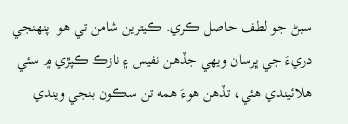سبڻ جو لطف حاصل ڪري. ڪيترين شامن تي هو  پنهنجي دريءَ جي ڀرسان ويهي جڏهن نفيس ۽ نازڪ ڪپڙي ۾ سئي هلائيندي هئي، تڏهن هوءَ همه تن سڪون بنجي ويندي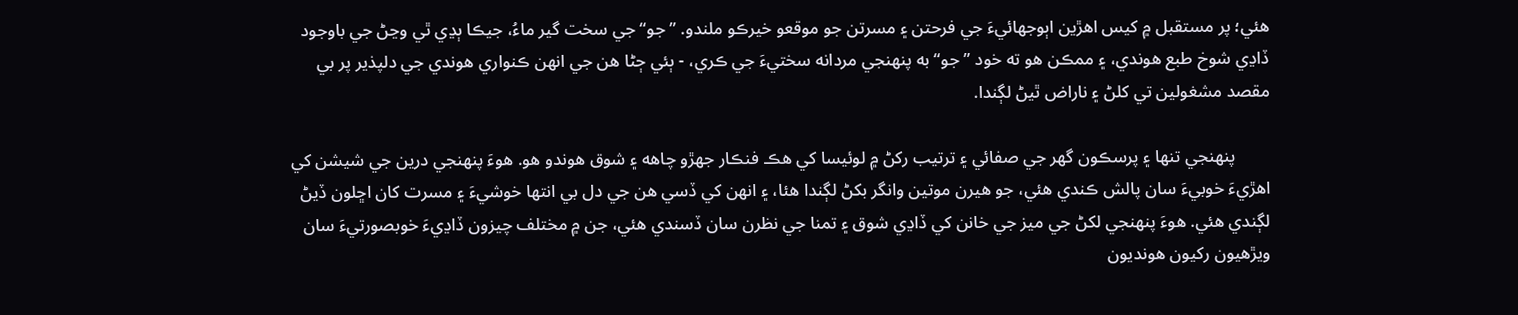هئي؛ پر مستقبل ۾ کيس اهڙين اٻوجهائيءَ جي فرحتن ۽ مسرتن جو موقعو خيرڪو ملندو. ”جو“ جي سخت گير ماءُ، جيڪا ٻڍي ٿي وڃڻ جي باوجود ڏاڍي شوخ طبع هوندي، ۽ ممڪن هو ته خود ”جو“ به پنهنجي مردانه سختيءَ جي ڪري، - ٻئي ڄڻا هن جي انهن ڪنواري هوندي جي دلپذير پر بي مقصد مشغولين تي کلڻ ۽ ناراض ٿيڻ لڳندا.

        پنهنجي تنها ۽ پرسڪون گهر جي صفائي ۽ ترتيب رکڻ ۾ لوئيسا کي هڪ فنڪار جهڙو چاهه ۽ شوق هوندو هو. هوءَ پنهنجي درين جي شيشن کي اهڙيءَ خوبيءَ سان پالش ڪندي هئي، جو هيرن موتين وانگر بکڻ لڳندا هئا، ۽ انهن کي ڏسي هن جي دل بي انتها خوشيءَ ۽ مسرت کان اڇلون ڏيڻ لڳندي هئي. هوءَ پنهنجي لکڻ جي ميز جي خانن کي ڏاڍي شوق ۽ تمنا جي نظرن سان ڏسندي هئي، جن ۾ مختلف چيزون ڏاڍيءَ خوبصورتيءَ سان ويڙهيون رکيون هونديون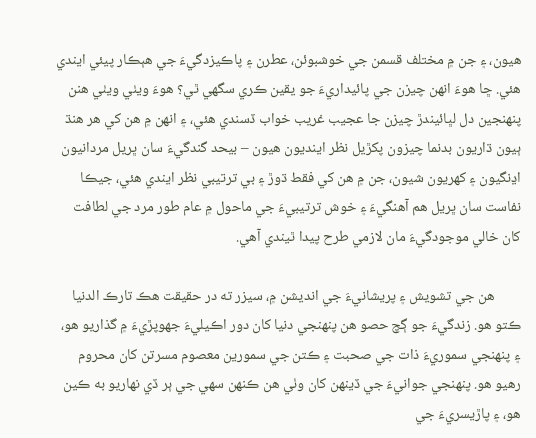هيون، ۽ جن ۾ مختلف قسمن جي خوشبوئن، عطرن ۽ پاڪيزدگيءَ جي هٻڪار پيئي ايندي هئي. ڇا هوءَ انهن چيزن جي پائيداريءَ جو يقين ڪري سگهي ٿي؟ هوءَ ويٺي ويٺي هنن پنهنجين دل لڀائيندڙ چيزن جا عجيب غريب خواب ڏسندي هئي، ۽ انهن ۾ هن کي هر هنڌ ٻيون ڌاريون بدنما چيزون پکڙيل نظر اينديون هيون – بيحد گندگيءَ سان ڀريل مردانيون اڍنگيون ۽ کهريون شيون، جن ۾ هن کي فقط ڌوڙ ۽ بي ترتيبي نظر ايندي هئي، جيڪا نفاست سان ڀريل هم آهنگيءَ ۽ خوش ترتيبيءَ جي ماحول ۾ عام طور مرد جي لطافت کان خالي موجودگيءَ مان لازمي طرح پيدا ٿيندي آهي.

        هن جي تشويش ۽ پريشانيءَ جي انديشن ۾، سيزر ته در حقيقت هڪ تارڪ الدنيا ڪتو هو. زندگيءَ جو ڳچ حصو هن پنهنجي دنيا کان دور اڪيليءَ جهوپڙيءَ ۾ گذاريو هو، ۽ پنهنجي سموريءَ ذات جي صحبت ۽ ڪتن جي سمورين معصوم مسرتن کان محروم رهيو هو. پنهنجي جوانيءَ جي ڏينهن کان وٺي هن ڪنهن سهي جي ٻر ڏي نهاريو به ڪين هو، ۽ پاڙيسريءَ جي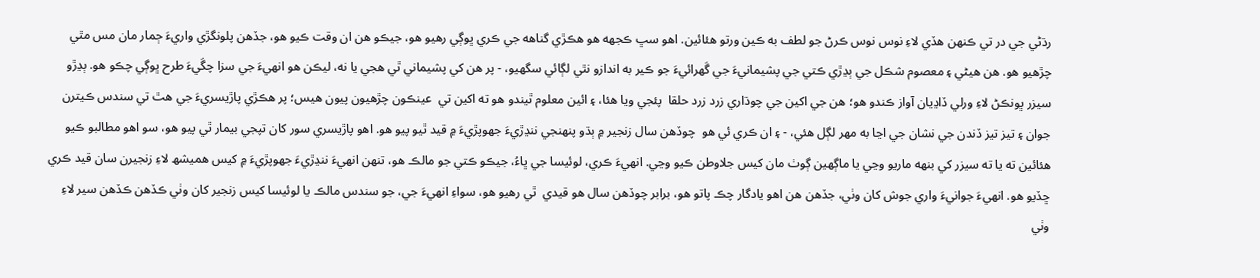رڌڻي جي در تي ڪنهن هڏي لاءِ نوس نوس ڪرڻ جو لطف به ڪين ورتو هئائين. اهو سڀ ڪجهه هو هڪڙي گناهه جي ڪري ڀوڳي رهيو هو، جيڪو هن ان وقت ڪيو هو، جڏهن پلونگڙي واريءَ ڄمار مان مس مٿي چڙهيو هو. هن هيڻي ۽ معصوم شڪل جي ٻڍڙي ڪتي جي پشيمانيءَ جي گَهرائيءَ جو ڪير به اندازو نٿي لڳائي سگهيو، - پر هن کي پشيماني ٿي هجي يا نه، ليڪن هو انهيءَ جي سزا چڱيءَ طرح ڀوڳي چڪو هو. ٻڍڙو سيزر ڀونڪڻ لاءِ ورلي ڏاڍيان آواز ڪندو هو؛ هن جي اکين جي چوڌاري زرد زرد حلقا  پئجي ويا هئا، ۽ ائين معلوم ٿيندو هو ته اکين تي  عينڪون چڙهيون پيون هيس؛ پر هڪڙي پاڙيسريءَ جي هٿ تي سندس ڪيترن جوان ۽ تيز تيز ڏندن جي نشان جي اڃا به مهر لڳل هئي، - ۽ ان ڪري ئي هو  چوڏهن سال زنجير ۾ ٻڌو پنهنجي ننڍڙيءَ جهوپڙيءَ ۾ قيد ٿيو پيو هو. اهو پاڙيسري سور کان تپجي بيمار ٿي پيو هو، سو اهو مطالبو ڪيو هئائين ته يا ته سيزر کي بنهه ماريو وڃي يا ماڳهين ڳوٺ مان کيس جلاوطن ڪيو وڃي. انهيءَ ڪري، لوئيسا جي ڀاءُ، جيڪو ڪتي جو مالڪ هو، تنهن انهيءَ ننڍڙيءَ جهوپڙيءَ ۾ کيس هميشھ لاءِ زنجيرن سان قيد ڪري ڇڏيو هو. انهيءَ جوانيءَ واري جوش کان وٺي، جڏهن هن اهو يادگار چڪ پاتو هو، برابر چوڏهن سال هو قيدي  ٿي رهيو هو، سواءِ انهيءَ جي، جو سندس مالڪ يا لوئيسا کيس زنجير کان وٺي ڪڏهن ڪڏهن سير لاءِ  وٺي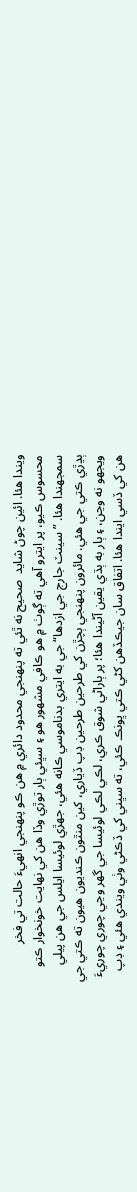ويندا هئا. ائين چوڻ شايد  صحيح نه ٿئي ته پنهنجي محدود دائري ۾ هن ڪو پنهنجي انهيءَ حالت تي فخر محسوس ڪيو، پر ايترو آهي ته ڳوٺ ۾ هو ڪافي مشهور هو ۽ سڀئي ٻار توڙي وڏا هن کي نهايت خونخوار ڪتو سمجهندا هئا. ”سينٽ جارج جي ازدها“ جي به ايتري بدناموسي ڪانه هئي، جهڙي لوئيسا ايلس جي هن پيلي ٻڍڙي ڪتي جي هئي. مائرون پنهنجي ٻچڙن کي طرحين طرحين ڊپ ڏياري، کين منٿون ڪنديون هيون ته ڪتي جي ويجهو نه وڃن، ۽ ٻار به ٻڌي يقين آڻيندا هئا؛ پر ٻاراڻي شوق ڪري، لڪي لڪي لوئيسا جي گهر وڃي چوري چوريءَ هن کي ڏسي ايندا هئا. اتفاق سان جيڪڏهن کڻي ڪتي ڀونڪ ڪئي، ته سڀني کي ڏڪڻي وٺي ويندي هئي ۽ ڊپ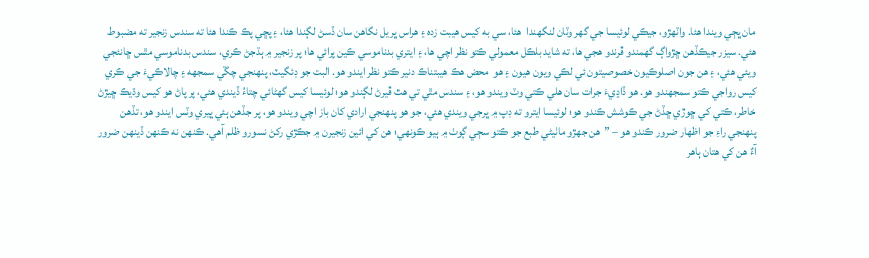مان ڀڄي ويندا هئا. واٽهڙو، جيڪي لوئيسا جي گهر وٽان لنگهندا  هئا، سي به کيس هيبت زده ۽ هراس ڀريل نگاهن سان ڏسڻ لڳندا هئا، ۽ پڇي پڪ ڪندا هئا ته سندس زنجير ته مضبوط هئي. سيزر جيڪڏهن ڇڙواڳ گهمندو ڦرندو هجي ها، ته شايد بلڪل معمولي ڪتو نظر اچي ها، ۽ ايتري بدناموسي ڪين پرائي ها؛ پر زنجير ۾ ٻڌجڻ ڪري، سندس بدناموسي مٿس ڇانئجي ويئي هئي، ۽ هن جون اصلوڪيون خصوصيتون ئي لڪي ويون هيون ۽ هو  محض هڪ هيبتناڪ دنير ڪتو نظر ايندو هو. البت جو ڊئگيٽ، پنهنجي چڱي سمجهه ۽ چالاڪيءَ جي ڪري کيس رواجي ڪتو سمجهندو هو. هو ڏاڍيءَ جرات سان هلي ڪتي وٽ ويندو هو، ۽ سندس مٿي تي هٿ ڦيرڻ لڳندو هو؛ لوئيسا کيس گهڻائي چتاءُ ڏيندي هئي، پر پاڻ هو کيس وڌيڪ ڇيڙڻ خاطر، ڪتي کي ڇوڙي ڇڏڻ جي ڪوشش ڪندو هو؛ لوئيسا ايترو ته ڊپ ۾ ڀرجي ويندي هئي، جو هو پنهنجي ارادي کان باز اچي ويندو هو، پر جڏهن ٻئي ڀيري وٽس ايندو هو، تڏهن پنهنجي راءِ جو اظهار ضرور ڪندو هو – ”هن جهڙو ماٺيڻي طبع جو ڪتو سڄي ڳوٺ ۾ ٻيو ڪونهي؛ هن کي ائين زنجيرن ۾ جڪڙي رکڻ نسورو ظلم آهي. ڪنهن نه ڪنهن ڏينهن ضرور آءٌ هن کي هتان ٻاهر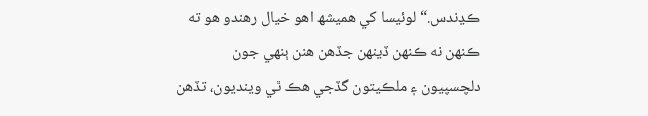ڪڍندس.“ لوئيسا کي هميشھ اهو خيال رهندو هو ته ڪنهن نه ڪنهن ڏينهن جڏهن هنن ٻنهي جون دلچسپيون ۽ ملڪيتون گڏجي هڪ ٿي وينديون، تڏهن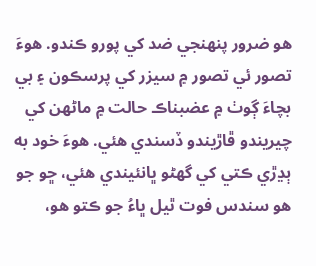هو ضرور پنهنجي ضد کي پورو ڪندو. هوءَ تصور ئي تصور ۾ سيزر کي پرسڪون ۽ بي بچاءَ ڳوٺ ۾ عضبناڪ حالت ۾ ماڻهن کي چيريندو ڦاڙيندو ڏسندي هئي. هوءَ خود به ٻڍڙي ڪتي کي گهڻو ڀانئيندي هئي، ڇو جو هو سندس فوت ٿيل ڀاءُ جو ڪتو هو،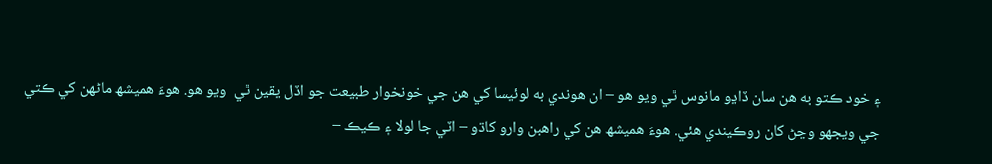۽ خود ڪتو به هن سان ڏاڍو مانوس ٿي ويو هو – ان هوندي به لوئيسا کي هن جي خونخوار طبيعت جو اڏل يقين ٿي  ويو هو. هوءَ هميشھ ماڻهن کي ڪتي جي ويجهو وڃڻ کان روڪيندي هئي. هوءَ هميشھ هن کي راهبن وارو کاڌو – اٽي جا لولا ۽ ڪيڪ –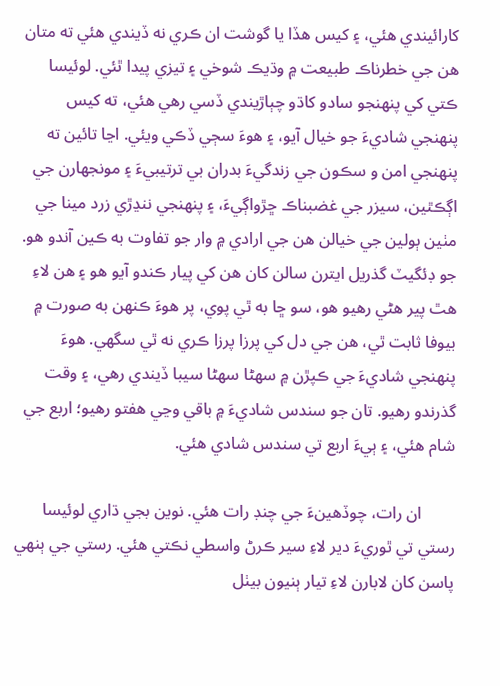کارائيندي هئي، ۽ کيس هڏا يا گوشت ان ڪري نه ڏيندي هئي ته متان هن جي خطرناڪ طبيعت ۾ وڌيڪ شوخي ۽ تيزي پيدا ٿئي. لوئيسا ڪتي کي پنهنجو سادو کاڌو چٻاڙيندي ڏسي رهي هئي، ته کيس پنهنجي شاديءَ جو خيال آيو، ۽ هوءَ سڄي ڏڪي ويئي. اڃا تائين ته پنهنجي امن و سڪون جي زندگيءَ بدران بي ترتيبيءَ ۽ مونجهارن جي اڳڪٿين، سيزر جي غضبناڪ ڇڙواڳيءَ، ۽ پنهنجي ننڍڙي زرد مينا جي مٺين ٻولين جي خيالن هن جي ارادي ۾ وار جو تفاوت به ڪين آندو هو. جو ڊئگيٽ گذريل ايترن سالن کان هن کي پيار ڪندو آيو هو ۽ هن لاءِ هٿ پير هڻي رهيو هو، سو ڇا به ٿي پوي، پر هوءَ ڪنهن به صورت ۾ بيوفا ثابت ٿي، هن جي دل کي پرزا پرزا ڪري نه ٿي سگهي. هوءَ پنهنجي شاديءَ جي ڪپڙن ۾ سهڻا سهڻا سيبا ڏيندي رهي، ۽ وقت گذرندو رهيو. تان جو سندس شاديءَ ۾ باقي وڃي هفتو رهيو؛ اربع جي شام هئي، ۽ ٻيءَ اربع تي سندس شادي هئي.

        ان رات، چوڏهينءَ جي چنڊ رات هئي. نوين بجي ڌاري لوئيسا رستي تي ٿوريءَ دير لاءِ سير ڪرڻ واسطي نڪتي هئي. رستي جي ٻنهي پاسن کان لابارن لاءِ تيار ٻنيون بيٺل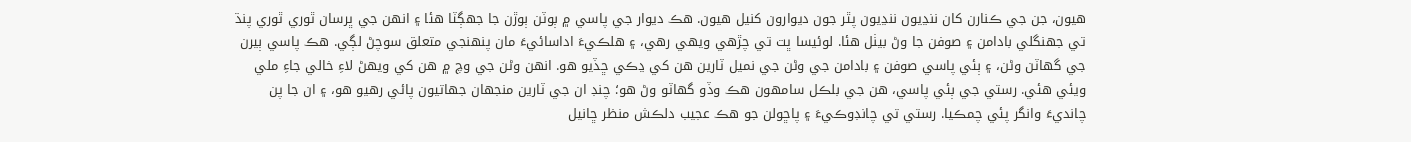هيون، جن جي ڪنارن کان ننڍيون ننڍيون پٿر جون ديوارون کنيل هيون. هڪ ديوار جي پاسي ۾ ٻوٽن ٻوڙن جا جهڳٽا هئا ۽ انهن جي ڀرسان ٿوري ٿوري پنڌ تي جهنگلي بادامن ۽ صوفن جا وڻ بيٺل هئا. لوئيسا ڀت تي چڙهي ويهي رهي، ۽ هلڪيءَ اداسائيءَ مان پنهنجي متعلق سوچڻ لڳي. هڪ پاسي ٻيرن جي گهاٽن وڻن، ۽ ٻئي پاسي صوفن ۽ بادامن جي وڻن جي نميل ٽارين هن کي ڍڪي ڇڏيو هو. انهن وڻن جي وچ ۾ هن کي ويهڻ لاءِ خالي جاءِ ملي ويئي هئي. رستي جي ٻئي پاسي، هن جي بلڪل سامهون هڪ وڏو گهاٽو وڻ هو؛ چنڊ ان جي ٽارين منجهان جهاتيون پائي رهيو هو، ۽ ان جا پن چانديءَ وانگر پئي چمڪيا. رستي تي چانڊوڪيءَ ۽ پاڇولن جو هڪ عجيب دلڪش منظر ڇانيل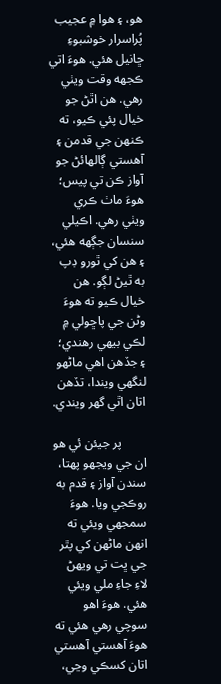هو، ۽ هوا ۾ عجيب پُراسرار خوشبوءِ ڇانيل هئي. هوءَ اتي ڪجهه وقت ويٺي رهي. هن اٿڻ جو خيال پئي ڪيو، ته ڪنهن جي قدمن ۽ آهستي ڳالهائڻ جو آواز ڪن تي پيس؛ هوءَ ماٺ ڪري ويٺي رهي. اڪيلي سنسان جڳهه هئي، ۽ هن کي ٿورو ڊپ به ٿيڻ لڳو. هن خيال ڪيو ته هوءَ وڻن جي پاڇولي ۾ لڪي بيهي رهندي؛ ۽ جڏهن اهي ماڻهو لنگهي ويندا، تڏهن اتان اٿي گهر ويندي.

        پر جيئن ئي هو ان جي ويجهو پهتا، سندن آواز ۽ قدم به روڪجي ويا. هوءَ سمجهي ويئي ته انهن ماڻهن کي پٿر جي ڀت تي ويهڻ لاءِ جاءِ ملي ويئي هئي. هوءَ اهو سوچي رهي هئي ته هوءَ آهستي آهستي اتان کسڪي وڃي،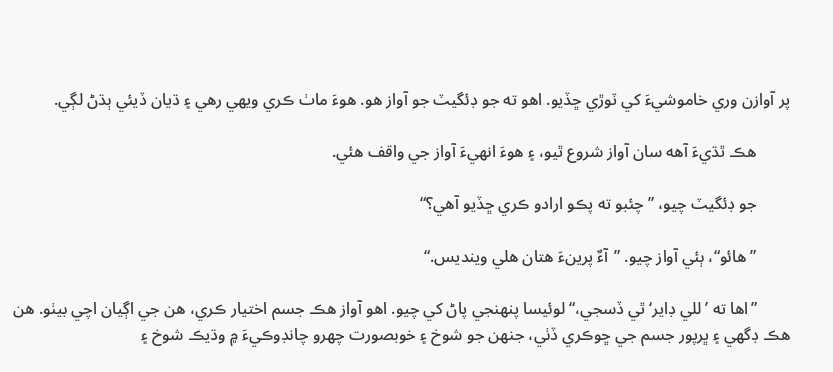پر آوازن وري خاموشيءَ کي ٽوڙي ڇڏيو. اهو ته جو ڊئگيٽ جو آواز هو. هوءَ ماٺ ڪري ويهي رهي ۽ ڌيان ڏيئي ٻڌڻ لڳي.

        هڪ ٿڌيءَ آهه سان آواز شروع ٿيو، ۽ هوءَ انهيءَ آواز جي واقف هئي.

        جو ڊئگيٽ چيو، ”چئبو ته پڪو ارادو ڪري ڇڏيو آهي؟“

        ”هائو“، ٻئي آواز چيو. ”آءٌ پرينءَ هتان هلي وينديس.“

        ”اها ته ’للي ڊاير‘ ٿي ڏسجي،“ لوئيسا پنهنجي پاڻ کي چيو. اهو آواز هڪ جسم اختيار ڪري، هن جي اڳيان اچي بيٺو. هن هڪ ڊگهي ۽ ڀرپور جسم جي ڇوڪري ڏٺي، جنهن جو شوخ ۽ خوبصورت چهرو چانڊوڪيءَ ۾ وڌيڪ شوخ ۽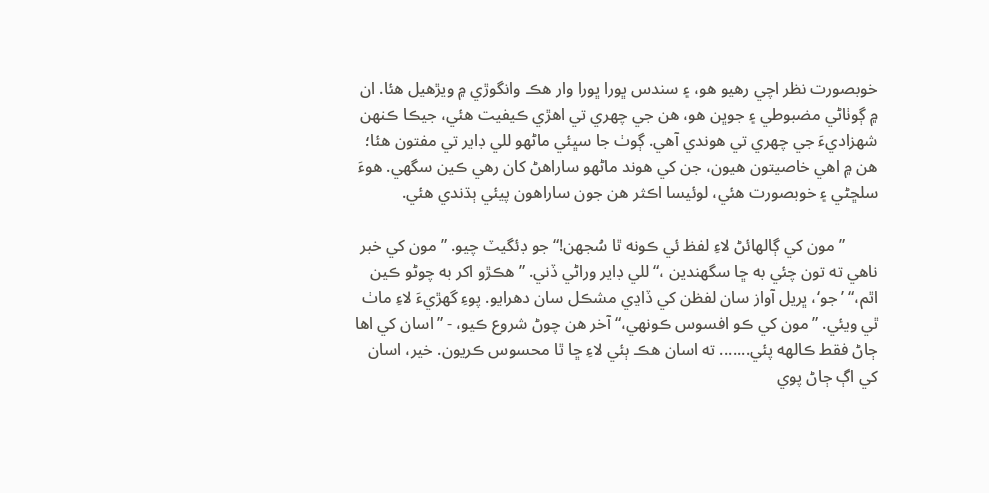خوبصورت نظر اچي رهيو هو، ۽ سندس ڀورا ڀورا وار هڪ وانگوڙي ۾ ويڙهيل هئا. ان ۾ ڳوٺاڻي مضبوطي ۽ جوڀن هو، هن جي چهري تي اهڙي ڪيفيت هئي، جيڪا ڪنهن شهزاديءَ جي چهري تي هوندي آهي. ڳوٺ جا سڀئي ماڻهو للي ڊاير تي مفتون هئا؛ هن ۾ اهي خاصيتون هيون، جن کي هوند ماڻهو ساراهڻ کان رهي ڪين سگهي. هوءَ سلڇڻي ۽ خوبصورت هئي، لوئيسا اڪثر هن جون ساراهون پيئي ٻڌندي هئي.

        ”مون کي ڳالهائڻ لاءِ لفظ ئي ڪونه ٿا سُجهن!“ جو ڊئگيٽ چيو. ”مون کي خبر ناهي ته تون چئي به ڇا سگهندين ،“ للي ڊاير وراڻي ڏني. ”هڪڙو اکر به چوڻو ڪين اٿم،“ ’جو‘، ڀريل آواز سان لفظن کي ڏاڍي مشڪل سان دهرايو. پوءِ گهڙيءَ لاءِ ماٺ ٿي ويئي. ”مون کي ڪو افسوس ڪونهي،“ آخر هن چوڻ شروع ڪيو، - ”اسان کي اها ڄاڻ فقط ڪالهه پئي....... ته اسان هڪ ٻئي لاءِ ڇا ٿا محسوس ڪريون. خير، اسان کي اڳ ڄاڻ پوي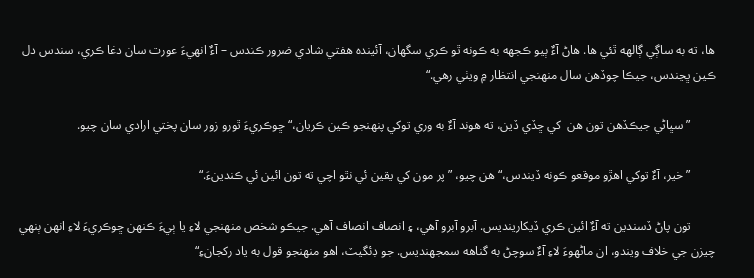ها، ته به ساڳي ڳالهه ٿئي ها. هاڻ آءٌ ٻيو ڪجهه به ڪونه ٿو ڪري سگهان، آئينده هفتي شادي ضرور ڪندس – آءٌ انهيءَ عورت سان دغا ڪري، سندس دل ڪين ڀڃندس، جيڪا چوڏهن سال منهنجي انتظار ۾ ويٺي رهي.“

        ”سڀاڻي جيڪڏهن تون هن  کي ڇڏي ڏين، ته هوند آءٌ به وري توکي پنهنجو ڪين ڪريان،“ ڇوڪريءَ ٿورو زور سان پختي ارادي سان چيو.

        ”خير، آءٌ توکي اهڙو موقعو ڪونه ڏيندس،“ هن چيو، ”پر مون کي يقين ئي نٿو اچي ته تون ائين ئي ڪندينءَ.“

        تون پاڻ ڏسندين ته آءٌ ائين ڪري ڏيکارينديس. آبرو آبرو آهي، ۽ انصاف انصاف آهي. جيڪو شخص منهنجي لاءِ يا ٻيءَ ڪنهن ڇوڪريءَ لاءِ انهن ٻنهي چيزن جي خلاف ويندو، ان ماڻهوءَ لاءِ آءٌ سوچڻ به گناهه سمجهنديس. جو ڊئگيٽ، اهو منهنجو قول به ياد رکجانءِ“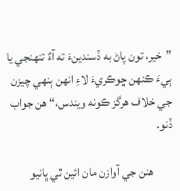”خير، تون پاڻ به ڏسندينءَ ته آءٌ تنهنجي يا ٻيءَ ڪنهن ڇوڪريءَ لاءِ انهن ٻنهي چيزن جي خلاف هرگز ڪونه ويندس،“ هن جواب ڏنو.

        هنن جي آوازن مان ائين ٿي ڀانيو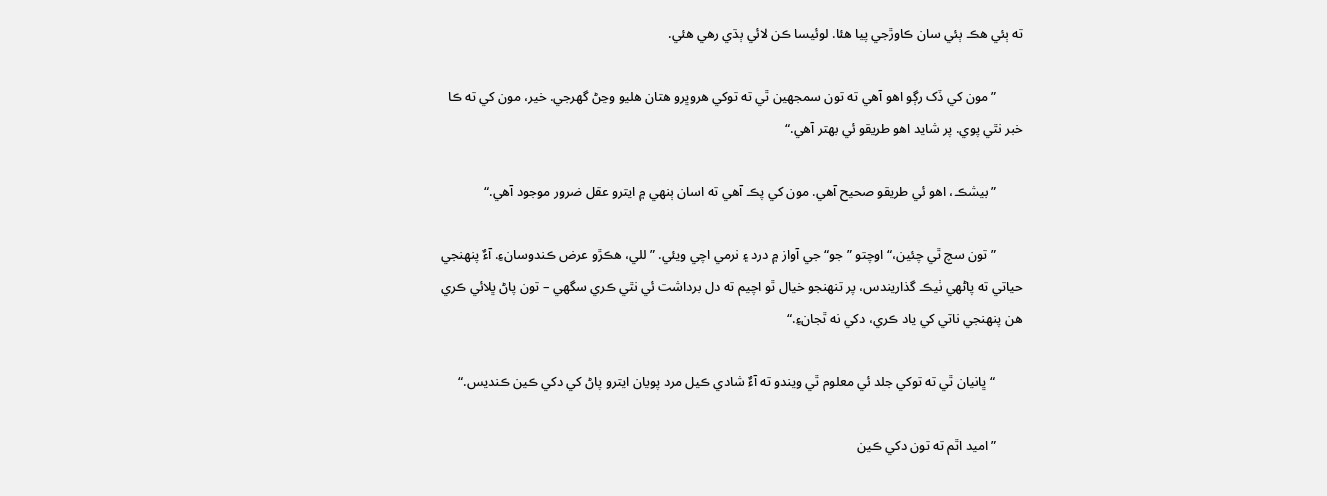ته ٻئي هڪ ٻئي سان ڪاوڙجي پيا هئا. لوئيسا ڪن لائي ٻڌي رهي هئي.

        ”مون کي ڏک رڳو اهو آهي ته تون سمجهين ٿي ته توکي هروڀرو هتان هليو وڃڻ گهرجي. خير، مون کي ته ڪا خبر نٿي پوي. پر شايد اهو طريقو ئي بهتر آهي.“

        ”بيشڪ، اهو ئي طريقو صحيح آهي. مون کي پڪ آهي ته اسان ٻنهي ۾ ايترو عقل ضرور موجود آهي.“

        ”تون سچ ٿي چئين،“ اوچتو ”جو“ جي آواز ۾ درد ۽ نرمي اچي ويئي. ”للي، هڪڙو عرض ڪندوسانءِ. آءٌ پنهنجي حياتي ته پاڻهي ٺيڪ گذاريندس، پر تنهنجو خيال ٿو اچيم ته دل برداشت ئي نٿي ڪري سگهي – تون پاڻ ڀلائي ڪري هن پنهنجي ناتي کي ياد ڪري، دکي نه ٿجانءِ.“

        “ڀانيان ٿي ته توکي جلد ئي معلوم ٿي ويندو ته آءٌ شادي ڪيل مرد پويان ايترو پاڻ کي دکي ڪين ڪنديس.“

        ”اميد اٿم ته تون دکي ڪين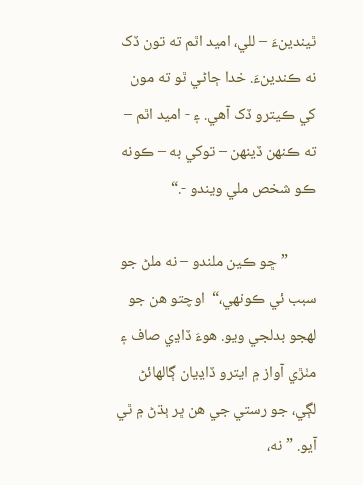ٿيندينءَ – للي، اميد اٿم ته تون ڏک نه ڪندينءَ. خدا ڄاڻي ٿو ته مون کي ڪيترو ڏک آهي. ۽ - اميد اٿم – ته ڪنهن ڏينهن – توکي به – ڪونه ڪو شخص ملي ويندو -.“

        ”ڇو ڪين ملندو – نه ملڻ جو سبب ئي ڪونهي،“  اوچتو هن جو لهجو بدلجي ويو. هوءَ ڏاڍي صاف ۽ مٺڙي آواز ۾ ايترو ڏاڍيان ڳالهائڻ لڳي، جو رستي جي هن ڀر ٻڌڻ ۾ ٿي آيو. ”نه،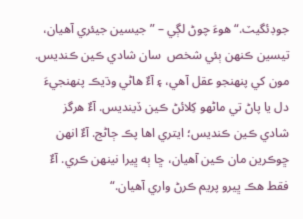جوڊئگيٽ.“ هوءَ چوڻ لڳي – ”جيسين جيئري آهيان، تيسين ڪنهن ٻئي شخص  سان شادي ڪين ڪنديس. مون کي پنهنجو عقل آهي، ۽ آءٌ هاڻي وڌيڪ پنهنجيءَ دل يا پاڻ تي ماڻهو کِلائڻ ڪين ڏينديس. آءٌ هرگز شادي ڪين ڪنديس؛ ايتري اها پڪ ڄاڻج. آءٌ انهن ڇوڪرين مان ڪين آهيان، ڇا ٻه ڀيرا نينهن ڪري. آءٌ فقط هڪ ڀيرو پريم ڪرڻ واري آهيان.“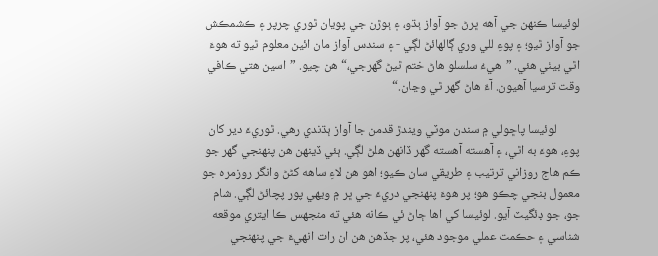لوئيسا ڪنهن جي آهه ڀرڻ جو آواز ٻڌو، ۽ ٻوڙن جي پويان ٿوري چرپر ۽ ڪشمڪش جو آواز ٿيو؛ ۽ پوءِ للي وري ڳالهائڻ لڳي - ۽ سندس آواز مان ائين معلوم ٿيو ته هوءَ اٿي بيٺي هئي. ”هيءُ سلسلو هاڻ ختم ٿيڻ گهرجي،“ هن چيو. ”اسين هتي ڪافي وقت ترسيا آهيون. آءٌ هاڻ گهر ٿي وڃان.“

        لوئيسا پاڇولي ۾ سندن موٽي ويندڙ قدمن جا آواز ٻڌندي رهي. ٿوريءَ دير کان پوءِ، هوءَ به اٿي، ۽ آهسته آهسته گهر ڏانهن هلڻ لڳي. ٻئي ڏينهن هن پنهنجي گهر جو ڪم هاج روزاني ترتيب ۽ طريقي سان ڪيو؛ اهو هن لاءِ ساهه کڻڻ وانگر روزمره جو معمول بنجي چڪو هو؛ پر هوءَ پنهنجي دريءَ جي ڀر ۾ ويهي پور پچائڻ لڳي. شام جو، جو ڊئگيٽ آيو. لوئيسا کي اها ڄاڻ ئي ڪانه هئي ته منجهس ڪا ايتري موقعه شناسي ۽ حڪمت عملي موجود هئي، پر جڏهن هن ان رات انهيءَ جي پنهنجي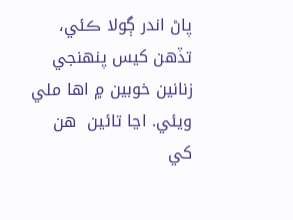پاڻ اندر ڳولا ڪئي، تڏهن کيس پنهنجي زنانين خوبين ۾ اها ملي ويئي. اڃا تائين  هن کي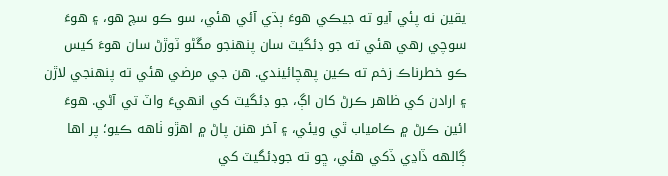يقين نه پئي آيو ته جيڪي هوءَ ٻڌي آئي هئي، سو ڪو سچ هو، ۽ هوءَ سوچي رهي هئي ته جو ڊئگيٽ سان پنهنجو مڱڻو ٽوڙڻ سان هوءَ کيس ڪو خطرناڪ زخم ته ڪين پهچائيندي. هن جي مرضي هئي ته پنهنجي لاڙن ۽ ارادن کي ظاهر ڪرڻ کان اڳ، جو ڊئگيٽ کي انهيءَ واٽ تي آڻي. هوءَ ائين ڪرڻ ۾ ڪامياب ٿي ويئي، ۽ آخر هنن پاڻ ۾ اهڙو ٺاهه ڪيو؛ پر اها ڳالهه ڏاڍي ڏکي هئي، ڇو ته جوڊئگيٽ کي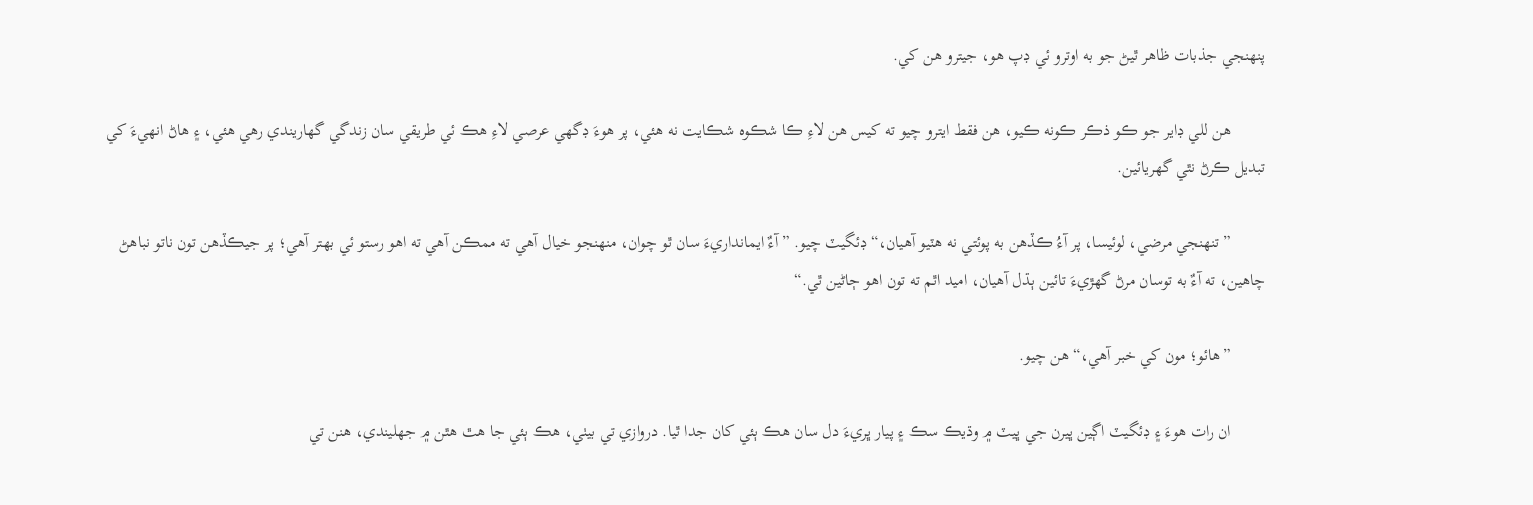پنهنجي جذبات ظاهر ٿيڻ جو به اوترو ئي ڊپ هو، جيترو هن کي.

        هن للي ڊاير جو ڪو ذڪر ڪونه ڪيو، هن فقط ايترو چيو ته کيس هن لاءِ ڪا شڪوه شڪايت نه هئي، پر هوءَ ڊگهي عرصي لاءِ هڪ ئي طريقي سان زندگي گهاريندي رهي هئي، ۽ هاڻ انهيءَ کي تبديل ڪرڻ نٿي گهريائين.

        ”تنهنجي مرضي، لوئيسا، پر آءُ ڪڏهن به پوئتي نه هٽيو آهيان،“ ڊئگيٽ چيو. ”آءٌ ايمانداريءَ سان ٿو چوان، منهنجو خيال آهي ته ممڪن آهي ته اهو رستو ئي بهتر آهي؛ پر جيڪڏهن تون ناتو نباهڻ چاهين، ته آءٌ به توسان مرڻ گهڙيءَ تائين ٻڌل آهيان، اميد اٿم ته تون اهو ڄاڻين ٿي.“

        ”هائو؛ مون کي خبر آهي،“ هن چيو.

        ان رات هوءَ ۽ ڊئگيٽ اڳين ڀيرن جي ڀيٽ ۾ وڌيڪ سڪ ۽ پيار ڀريءَ دل سان هڪ ٻئي کان جدا ٿيا. دروازي تي بيٺي، هڪ ٻئي جا هٿ هٿن ۾ جهليندي، هنن تي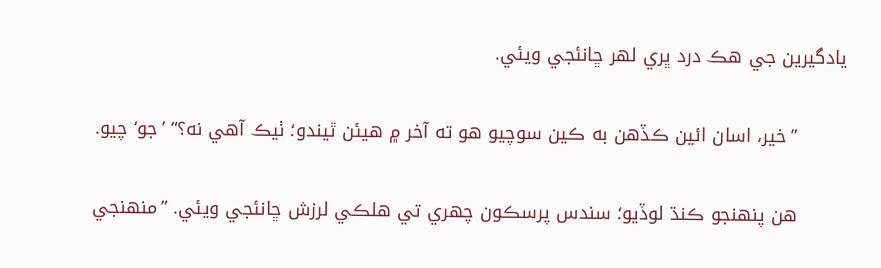يادگيرين جي هڪ درد ڀري لهر ڇانئجي ويئي.

        ”خير، اسان ائين ڪڏهن به ڪين سوچيو هو ته آخر ۾ هيئن ٿيندو؛ ٺيڪ آهي نه؟“ ’جو‘ چيو.

        هن پنهنجو ڪنڌ لوڏيو؛ سندس پرسڪون چهري تي هلڪي لرزش ڇانئجي ويئي. ”منهنجي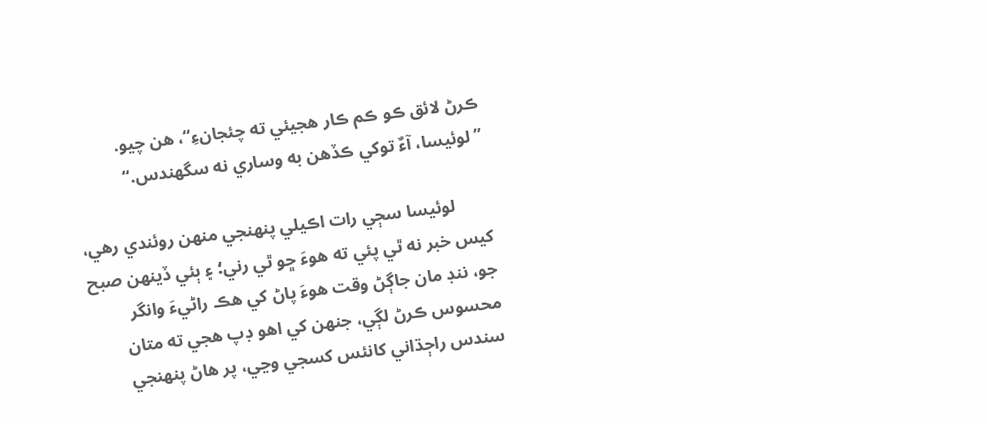ڪرڻ لائق ڪو ڪم ڪار هجيئي ته چئجانءِ“، هن چيو. ”لوئيسا، آءٌ توکي ڪڏهن به وساري نه سگهندس.“

        لوئيسا سڄي رات اڪيلي پنهنجي منهن روئندي رهي، کيس خبر نه ٿي پئي ته هوءَ ڇو ٿي رني؛ ۽ ٻئي ڏينهن صبح جو، ننڊ مان جاڳڻ وقت هوءَ پاڻ کي هڪ راڻيءَ وانگر محسوس ڪرڻ لڳي، جنهن کي اهو ڊپ هجي ته متان سندس راڄڌاني کانئس کسجي وڃي، پر هاڻ پنهنجي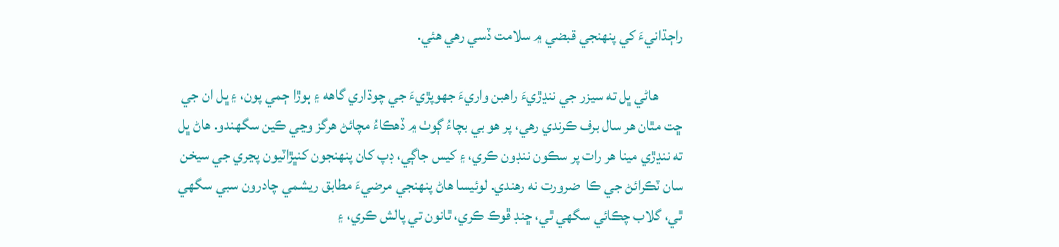راڄڌانيءَ کي پنهنجي قبضي ۾ سلامت ڏسي رهي هئي.

        هاڻي ڀل ته سيزر جي ننڍڙيءَ راهبن واريءَ جهوپڙيءَ جي چوڌاري گاهه ۽ ٻوڙا ڄمي پون، ۽ ڀل ان جي ڇت مٿان هر سال برف ڪرندي رهي، پر هو بي بچاءُ ڳوٺ ۾ ڏهڪاءُ مچائڻ هرگز وڃي ڪين سگهندو. هاڻ ڀل ته ننڍڙي مينا هر رات پر سڪون ننڊون ڪري، ۽ کيس جاڳي، ڊپ کان پنهنجون کنڀڙاٽيون پڃري جي سيخن سان ٽڪرائڻ جي ڪا  ضرورت نه رهندي. لوئيسا هاڻ پنهنجي مرضيءَ مطابق ريشمي چادرون سبي سگهي ٿي، گلاب چڪائي سگهي ٿي، ڇنڊ ڦوڪ ڪري، ٿانون تي پالش ڪري، ۽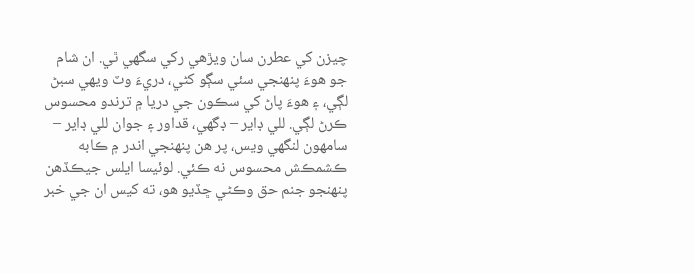چيزن کي عطرن سان ويڙهي رکي سگهي ٿي. ان شام جو هوءَ پنهنجي سئي سڳو کڻي، دريءَ وٽ ويهي سبڻ لڳي، ۽ هوءَ پاڻ کي سڪون جي دريا ۾ ترندو محسوس ڪرڻ لڳي. للي ڊاير – ڊگهي، قداور ۽ جوان للي ڊاير – سامهون لنگهي ويس، پر هن پنهنجي اندر ۾ ڪابه ڪشمڪش محسوس نه ڪئي. لوئيسا ايلس جيڪڏهن پنهنجو جنم حق وڪڻي ڇڏيو هو، ته کيس ان جي خبر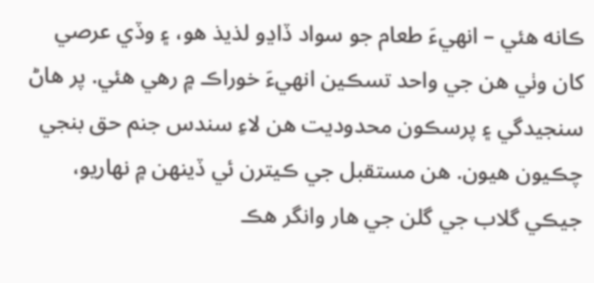ڪانه هئي – انهيءَ طعام جو سواد ڏاڍو لذيذ هو، ۽ وڏي عرصي کان وٺي هن جي واحد تسڪين انهيءَ خوراڪ ۾ رهي هئي. پر هاڻ سنجيدگي ۽ پرسڪون محدوديت هن لاءِ سندس جنم حق بنجي چڪيون هيون. هن مستقبل جي ڪيترن ئي ڏينهن ۾ نهاريو، جيڪي گلاب جي گلن جي هار وانگر هڪ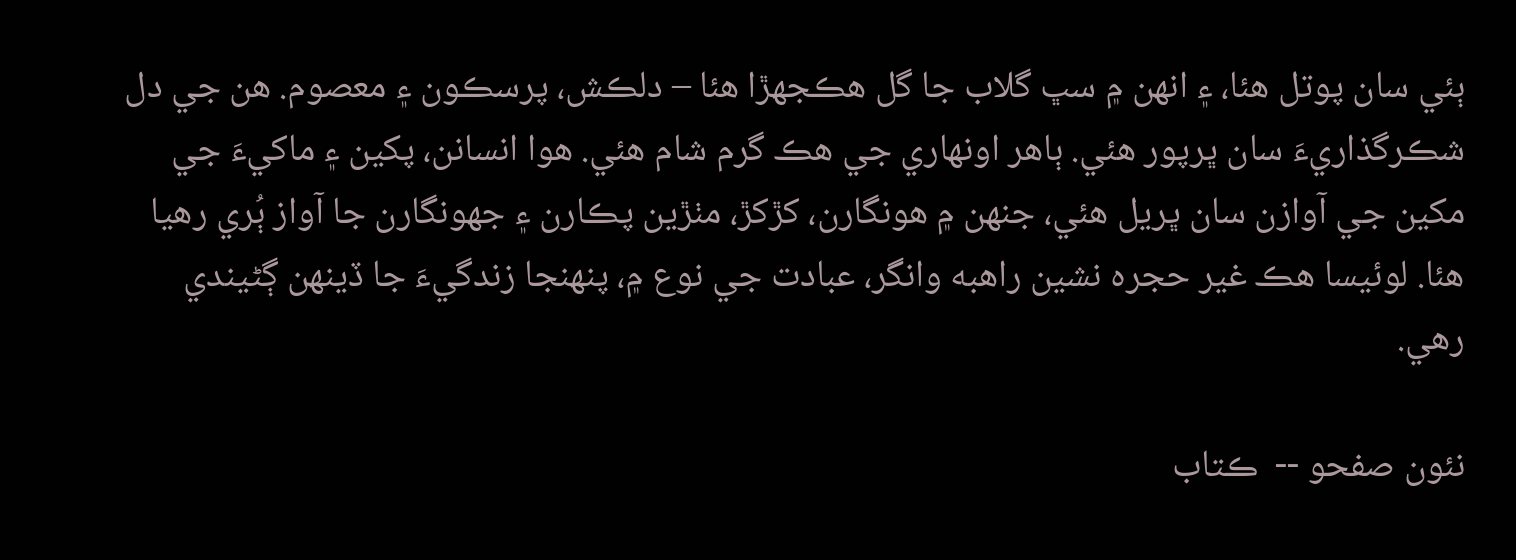ٻئي سان پوتل هئا، ۽ انهن ۾ سڀ گلاب جا گل هڪجهڙا هئا – دلڪش، پرسڪون ۽ معصوم. هن جي دل شڪرگذاريءَ سان ڀرپور هئي. ٻاهر اونهاري جي هڪ گرم شام هئي. هوا انسانن، پکين ۽ ماکيءَ جي مکين جي آوازن سان ڀريل هئي، جنهن ۾ هونگارن، کڙکڙ، مٺڙين پڪارن ۽ جهونگارن جا آواز ٻُري رهيا هئا. لوئيسا هڪ غير حجره نشين راهبه وانگر، عبادت جي نوع ۾، پنهنجا زندگيءَ جا ڏينهن ڳڻيندي رهي.

نئون صفحو --  ڪتاب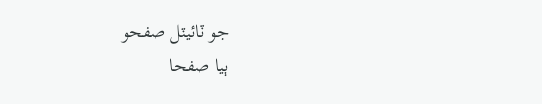جو ٽائيٽل صفحو
ٻيا صفحا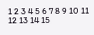1 2 3 4 5 6 7 8 9 10 11 12 13 14 15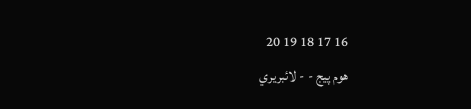16 17 18 19 20
هوم پيج - - لائبريري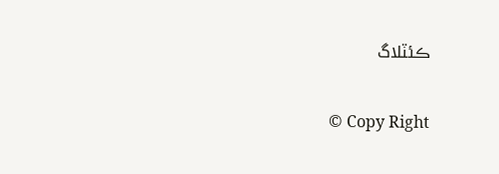ڪئٽلاگ

© Copy Right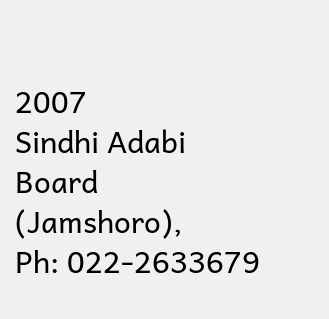2007
Sindhi Adabi Board (Jamshoro),
Ph: 022-2633679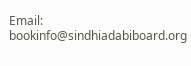Email: bookinfo@sindhiadabiboard.org